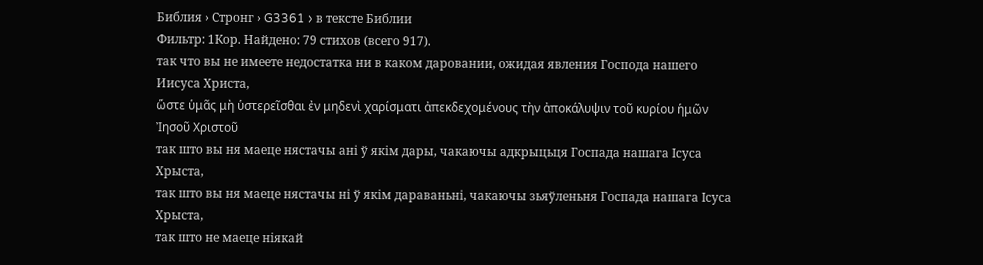Библия › Стронг › G3361 › в тексте Библии
Фильтр: 1Кор. Найдено: 79 стихов (всего 917).
так что вы не имеете недостатка ни в каком даровании, ожидая явления Господа нашего Иисуса Христа,
ὥστε ὑμᾶς μὴ ὑστερεῖσθαι ἐν μηδενὶ χαρίσματι ἀπεκδεχομένους τὴν ἀποκάλυψιν τοῦ κυρίου ἡμῶν Ἰησοῦ Χριστοῦ
так што вы ня маеце нястачы ані ў якім дары, чакаючы адкрыцьця Госпада нашага Ісуса Хрыста,
так што вы ня маеце нястачы ні ў якім дараваньні, чакаючы зьяўленьня Госпада нашага Ісуса Хрыста,
так што не маеце ніякай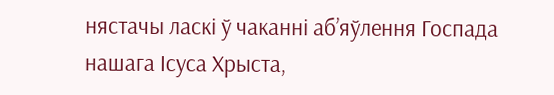нястачы ласкі ў чаканні аб’яўлення Госпада нашага Ісуса Хрыста,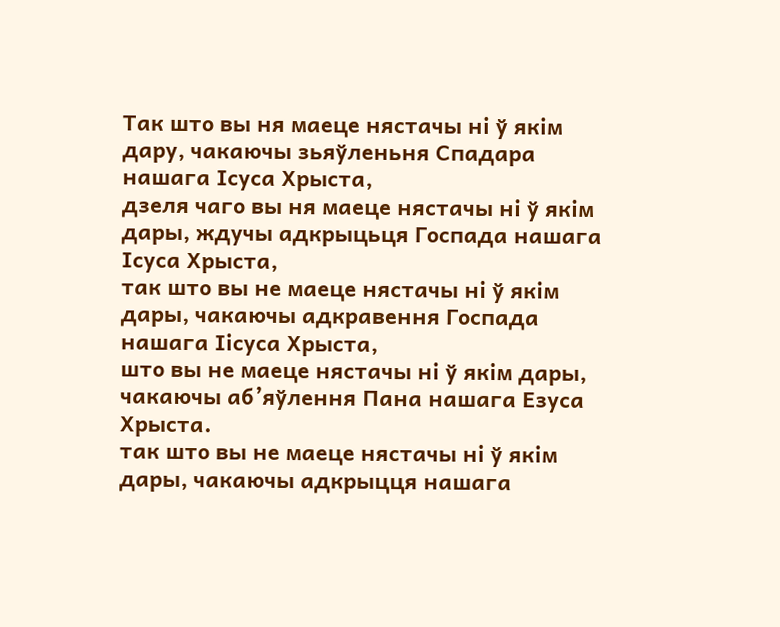Так што вы ня маеце нястачы ні ў якім дару, чакаючы зьяўленьня Спадара нашага Ісуса Хрыста,
дзеля чаго вы ня маеце нястачы ні ў якім дары, ждучы адкрыцьця Госпада нашага Ісуса Хрыста,
так што вы не маеце нястачы ні ў якім дары, чакаючы адкравення Госпада нашага Іісуса Хрыста,
што вы не маеце нястачы ні ў якім дары, чакаючы аб’яўлення Пана нашага Езуса Хрыста.
так што вы не маеце нястачы ні ў якім дары, чакаючы адкрыцця нашага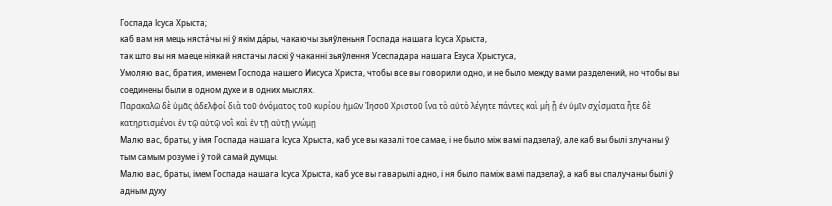Госпада Ісуса Хрыста;
каб вам ня мець няста́чы ні ў якім да́ры, чакаючы зьяўленьня Госпада нашага Ісуса Хрыста,
так што вы ня маеце ніякай нястачы ласкі ў чаканні зьяўлення Усеспадара нашага Езуса Хрыстуса,
Умоляю вас, братия, именем Господа нашего Иисуса Христа, чтобы все вы говорили одно, и не было между вами разделений, но чтобы вы соединены были в одном духе и в одних мыслях.
Παρακαλῶ δὲ ὑμᾶς ἀδελφοί διὰ τοῦ ὀνόματος τοῦ κυρίου ἡμῶν Ἰησοῦ Χριστοῦ ἵνα τὸ αὐτὸ λέγητε πάντες καὶ μὴ ᾖ ἐν ὑμῖν σχίσματα ἦτε δὲ κατηρτισμένοι ἐν τῷ αὐτῷ νοῒ καὶ ἐν τῇ αὐτῇ γνώμῃ
Малю вас, браты, у імя Госпада нашага Ісуса Хрыста, каб усе вы казалі тое самае, і не было між вамі падзелаў, але каб вы былі злучаны ў тым самым розуме і ў той самай думцы.
Малю вас, браты, імем Госпада нашага Ісуса Хрыста, каб усе вы гаварылі адно, і ня было паміж вамі падзелаў, а каб вы спалучаны былі ў адным духу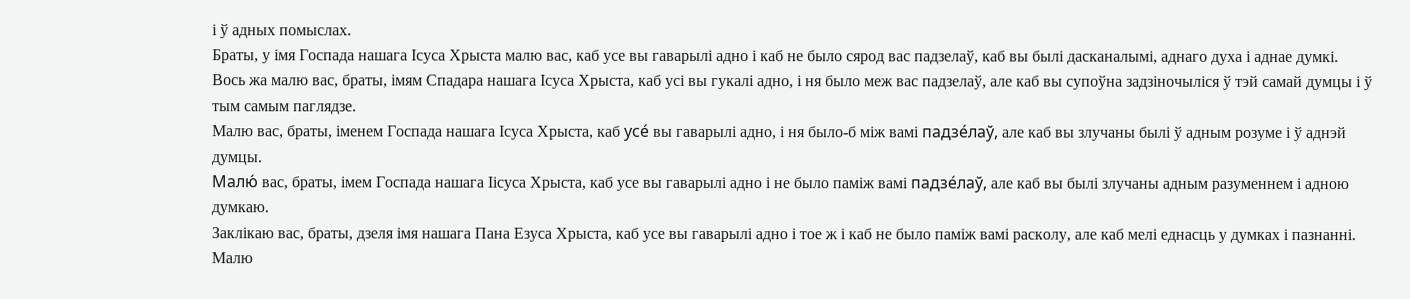і ў адных помыслах.
Браты, у імя Госпада нашага Ісуса Хрыста малю вас, каб усе вы гаварылі адно і каб не было сярод вас падзелаў, каб вы былі дасканалымі, аднаго духа і аднае думкі.
Вось жа малю вас, браты, імям Спадара нашага Ісуса Хрыста, каб усі вы гукалі адно, і ня было меж вас падзелаў, але каб вы супоўна задзіночыліся ў тэй самай думцы і ў тым самым паглядзе.
Малю вас, браты, іменем Госпада нашага Ісуса Хрыста, каб усе́ вы гаварылі адно, і ня было-б між вамі падзе́лаў, але каб вы злучаны былі ў адным розуме і ў аднэй думцы.
Малю́ вас, браты, імем Госпада нашага Іісуса Хрыста, каб усе вы гаварылі адно і не было паміж вамі падзе́лаў, але каб вы былі злучаны адным разуменнем і адною думкаю.
Заклікаю вас, браты, дзеля імя нашага Пана Езуса Хрыста, каб усе вы гаварылі адно і тое ж і каб не было паміж вамі расколу, але каб мелі еднасць у думках і пазнанні.
Малю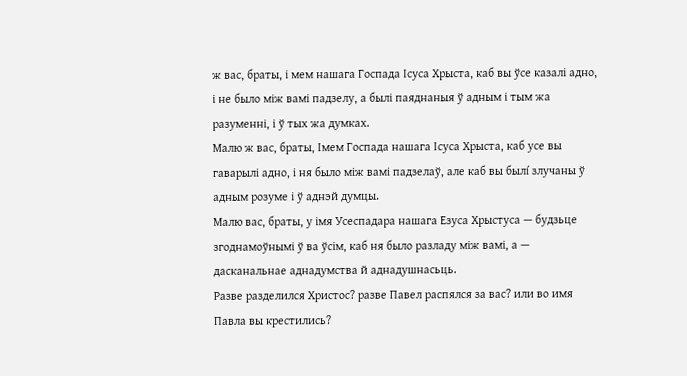ж вас, браты, і мем нашага Госпада Ісуса Хрыста, каб вы ўсе казалі адно, і не было між вамі падзелу, а былі паяднаныя ў адным і тым жа разуменні, і ў тых жа думках.
Малю ж вас, браты, Імем Госпада нашага Ісуса Хрыста, каб усе вы гаварылі адно, і ня было між вамі падзелаў, але каб вы былí злучаны ў адным розуме і ў аднэй думцы.
Малю вас, браты, у імя Усеспадара нашага Езуса Хрыстуса — будзьце згоднамоўнымі ў ва ўсім, каб ня было разладу між вамі, а — дасканальнае аднадумства й аднадушнасьць.
Разве разделился Христос? разве Павел распялся за вас? или во имя Павла вы крестились?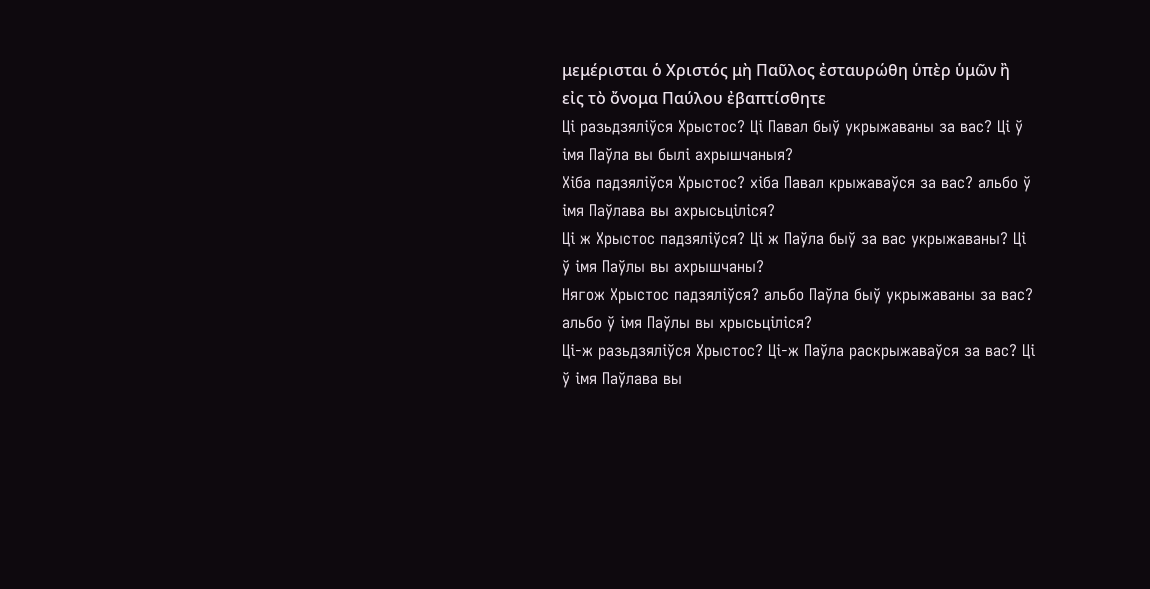μεμέρισται ὁ Χριστός μὴ Παῦλος ἐσταυρώθη ὑπὲρ ὑμῶν ἢ εἰς τὸ ὄνομα Παύλου ἐβαπτίσθητε
Ці разьдзяліўся Хрыстос? Ці Павал быў укрыжаваны за вас? Ці ў імя Паўла вы былі ахрышчаныя?
Хіба падзяліўся Хрыстос? хіба Павал крыжаваўся за вас? альбо ў імя Паўлава вы ахрысьціліся?
Ці ж Хрыстос падзяліўся? Ці ж Паўла быў за вас укрыжаваны? Ці ў імя Паўлы вы ахрышчаны?
Нягож Хрыстос падзяліўся? альбо Паўла быў укрыжаваны за вас? альбо ў імя Паўлы вы хрысьціліся?
Ці-ж разьдзяліўся Хрыстос? Ці-ж Паўла раскрыжаваўся за вас? Ці ў імя Паўлава вы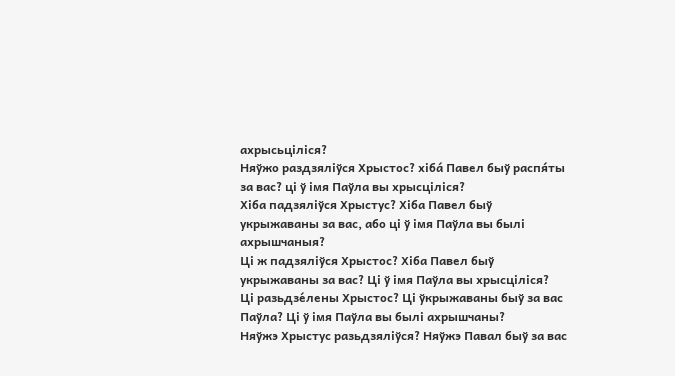ахрысьціліся?
Няўжо раздзяліўся Хрыстос? хіба́ Павел быў распя́ты за вас? ці ў імя Паўла вы хрысціліся?
Хіба падзяліўся Хрыстус? Хіба Павел быў укрыжаваны за вас, або ці ў імя Паўла вы былі ахрышчаныя?
Ці ж падзяліўся Хрыстос? Хіба Павел быў укрыжаваны за вас? Ці ў імя Паўла вы хрысціліся?
Ці разьдзе́лены Хрыстос? Ці ўкрыжаваны быў за вас Паўла? Ці ў імя Паўла вы былі ахрышчаны?
Няўжэ Хрыстус разьдзяліўся? Няўжэ Павал быў за вас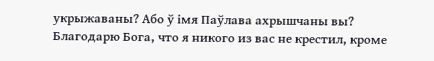укрыжаваны? Або ў імя Паўлава ахрышчаны вы?
Благодарю Бога, что я никого из вас не крестил, кроме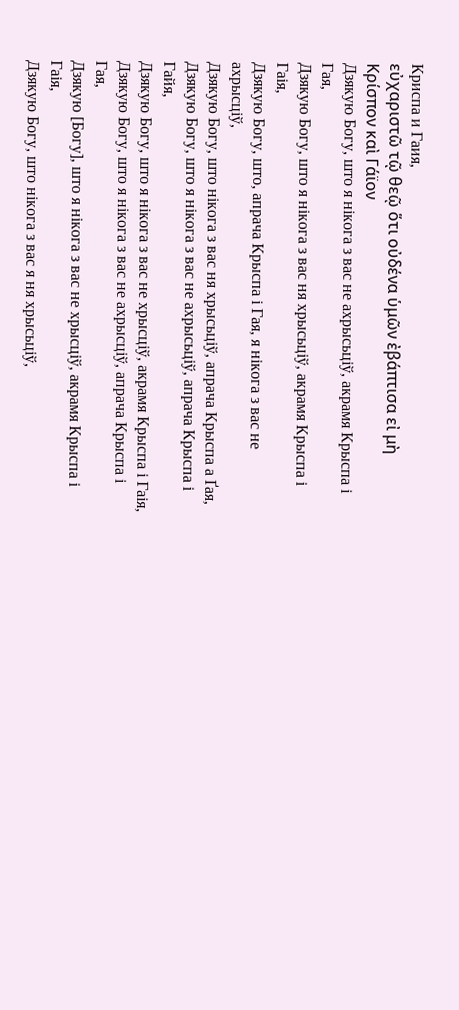Криспа и Гаия,
εὐχαριστῶ τῷ θεῷ ὅτι οὐδένα ὑμῶν ἐβάπτισα εἰ μὴ Κρίσπον καὶ Γάϊον
Дзякую Богу, што я нікога з вас не ахрысьціў, акрамя Крыспа і Гая,
Дзякую Богу, што я нікога з вас ня хрысьціў, акрамя Крыспа і Гаія,
Дзякую Богу, што, апрача Крыспа і Гая, я нікога з вас не ахрысціў,
Дзякую Богу, што нікога з вас ня хрысьціў, апрача Крыспа а Ґая,
Дзякую Богу, што я нікога з вас не ахрысьціў, апрача Крыспа і Гайя,
Дзякую Богу, што я нікога з вас не хрысціў, акрамя Крыспа і Гаія,
Дзякую Богу, што я нікога з вас не ахрысціў, апрача Крыспа і Гая,
Дзякую [Богу], што я нікога з вас не хрысціў, акрамя Крыспа і Гаія,
Дзякую Богу, што нікога з вас я ня хрысьціў,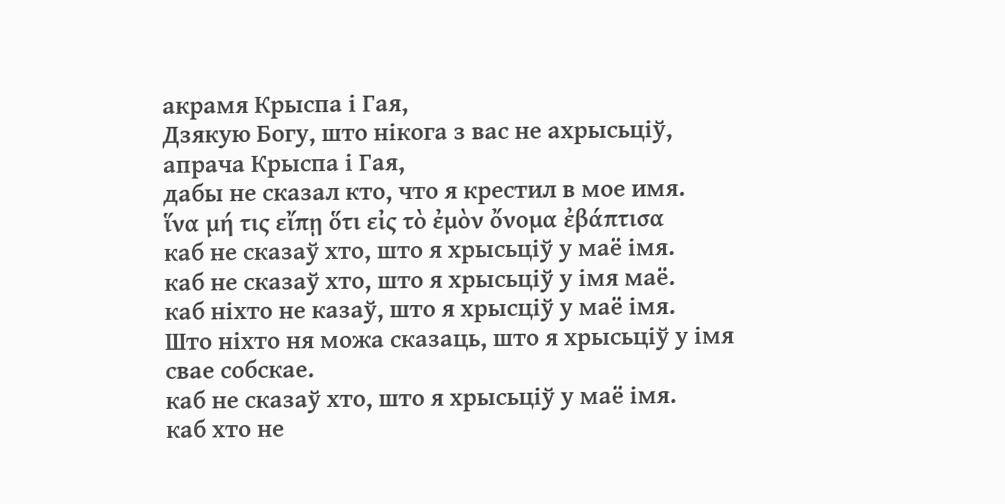акрамя Крыспа і Гая,
Дзякую Богу, што нікога з вас не ахрысьціў, апрача Крыспа і Гая,
дабы не сказал кто, что я крестил в мое имя.
ἵνα μή τις εἴπῃ ὅτι εἰς τὸ ἐμὸν ὄνομα ἐβάπτισα
каб не сказаў хто, што я хрысьціў у маё імя.
каб не сказаў хто, што я хрысьціў у імя маё.
каб ніхто не казаў, што я хрысціў у маё імя.
Што ніхто ня можа сказаць, што я хрысьціў у імя свае собскае.
каб не сказаў хто, што я хрысьціў у маё імя.
каб хто не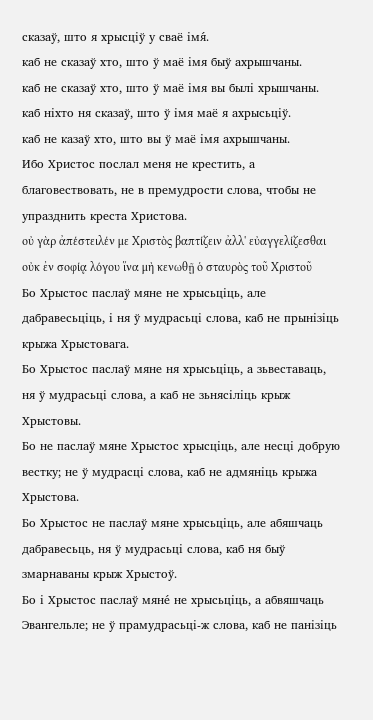сказаў, што я хрысціў у сваё імя́.
каб не сказаў хто, што ў маё імя быў ахрышчаны.
каб не сказаў хто, што ў маё імя вы былі хрышчаны.
каб ніхто ня сказаў, што ў імя маё я ахрысьціў.
каб не казаў хто, што вы ў маё імя ахрышчаны.
Ибо Христос послал меня не крестить, а благовествовать, не в премудрости слова, чтобы не упразднить креста Христова.
οὐ γὰρ ἀπέστειλέν με Χριστὸς βαπτίζειν ἀλλ' εὐαγγελίζεσθαι οὐκ ἐν σοφίᾳ λόγου ἵνα μὴ κενωθῇ ὁ σταυρὸς τοῦ Χριστοῦ
Бо Хрыстос паслаў мяне не хрысьціць, але дабравесьціць, і ня ў мудрасьці слова, каб не прынізіць крыжа Хрыстовага.
Бо Хрыстос паслаў мяне ня хрысьціць, а зьвеставаць, ня ў мудрасьці слова, а каб не зьнясіліць крыж Хрыстовы.
Бо не паслаў мяне Хрыстос хрысціць, але несці добрую вестку; не ў мудрасці слова, каб не адмяніць крыжа Хрыстова.
Бо Хрыстос не паслаў мяне хрысьціць, але абяшчаць дабравесьць, ня ў мудрасьці слова, каб ня быў змарнаваны крыж Хрыстоў.
Бо і Хрыстос паслаў мяне́ не хрысьціць, а абвяшчаць Эвангельле; не ў прамудрасьці-ж слова, каб не панізіць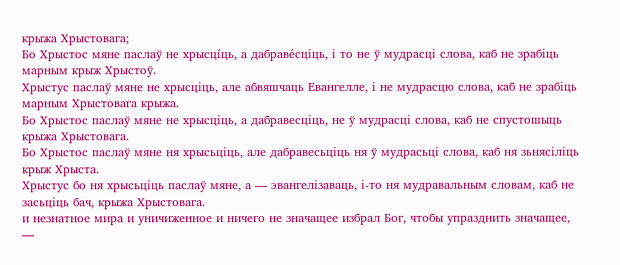крыжа Хрыстовага;
Бо Хрыстос мяне паслаў не хрысцíць, а дабраве́сціць, і то не ў мудрасці слова, каб не зрабіць марным крыж Хрыстоў.
Хрыстус паслаў мяне не хрысціць, але абвяшчаць Евангелле, і не мудрасцю слова, каб не зрабіць марным Хрыстовага крыжа.
Бо Хрыстос паслаў мяне не хрысціць, а дабравесціць, не ў мудрасці слова, каб не спустошыць крыжа Хрыстовага.
Бо Хрыстос паслаў мяне ня хрысьціць, але дабравесьціць ня ў мудрасьці слова, каб ня зьнясіліць крыж Хрыста.
Хрыстус бо ня хрысьціць паслаў мяне, а — эвангелізаваць, і-то ня мудравальным словам, каб не засьціць бач, крыжа Хрыстовага.
и незнатное мира и уничиженное и ничего не значащее избрал Бог, чтобы упразднить значащее, —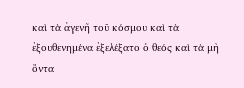καὶ τὰ ἀγενῆ τοῦ κόσμου καὶ τὰ ἐξουθενημένα ἐξελέξατο ὁ θεός καὶ τὰ μὴ ὄντα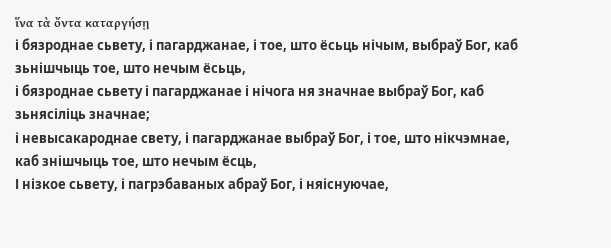ἵνα τὰ ὄντα καταργήσῃ
і бязроднае сьвету, і пагарджанае, і тое, што ёсьць нічым, выбраў Бог, каб зьнішчыць тое, што нечым ёсьць,
і бязроднае сьвету і пагарджанае і нічога ня значнае выбраў Бог, каб зьнясіліць значнае;
і невысакароднае свету, і пагарджанае выбраў Бог, і тое, што нікчэмнае, каб знішчыць тое, што нечым ёсць,
І нізкое сьвету, і пагрэбаваных абраў Бог, і няіснуючае,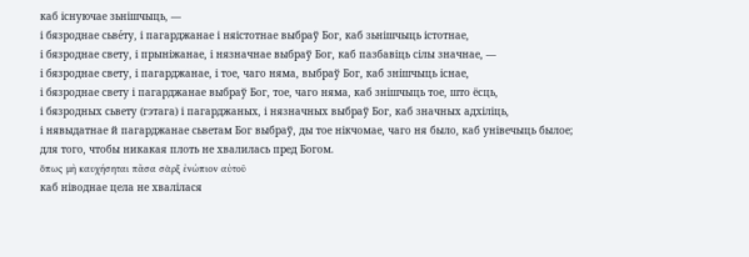каб існуючае зьнішчыць, —
і бязроднае сьве́ту, і пагарджанае і няістотнае выбраў Бог, каб зьнішчыць істотнае,
і бязроднае свету, і прыніжанае, і нязначнае выбраў Бог, каб пазбавіць сілы значнае, —
і бязроднае свету, і пагарджанае, і тое, чаго няма, выбраў Бог, каб знішчыць існае,
і бязроднае свету і пагарджанае выбраў Бог, тое, чаго няма, каб знішчыць тое, што ёсць,
і бязродных сьвету (гэтага) і пагарджаных, і нязначных выбраў Бог, каб значных адхіліць,
і нявыдатнае й пагарджанае сьветам Бог выбраў, ды тое нікчомае, чаго ня было, каб унівечыць былое;
для того, чтобы никакая плоть не хвалилась пред Богом.
ὅπως μὴ καυχήσηται πᾶσα σὰρξ ἐνώπιον αὐτοῦ
каб ніводнае цела не хвалілася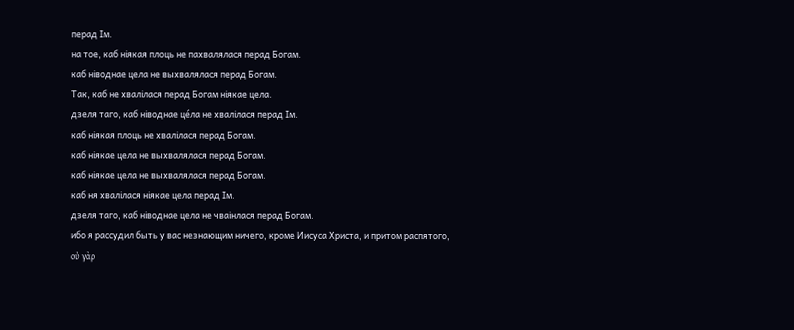перад Ім.
на тое, каб ніякая плоць не пахвалялася перад Богам.
каб ніводнае цела не выхвалялася перад Богам.
Так, каб не хвалілася перад Богам ніякае цела.
дзеля таго, каб ніводнае це́ла не хвалілася перад Ім.
каб ніякая плоць не хвалілася перад Богам.
каб ніякае цела не выхвалялася перад Богам.
каб ніякае цела не выхвалялася перад Богам.
каб ня хвалілася ніякае цела перад Ім.
дзеля таго, каб ніводнае цела не чваінлася перад Богам.
ибо я рассудил быть у вас незнающим ничего, кроме Иисуса Христа, и притом распятого,
οὐ γὰρ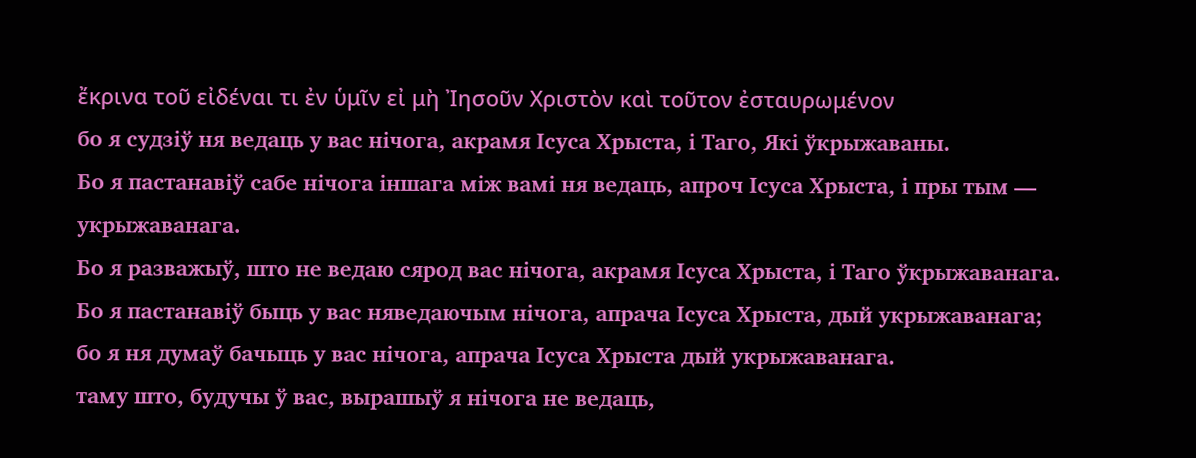ἔκρινα τοῦ εἰδέναι τι ἐν ὑμῖν εἰ μὴ Ἰησοῦν Χριστὸν καὶ τοῦτον ἐσταυρωμένον
бо я судзіў ня ведаць у вас нічога, акрамя Ісуса Хрыста, і Таго, Які ўкрыжаваны.
Бо я пастанавіў сабе нічога іншага між вамі ня ведаць, апроч Ісуса Хрыста, і пры тым — укрыжаванага.
Бо я разважыў, што не ведаю сярод вас нічога, акрамя Ісуса Хрыста, і Таго ўкрыжаванага.
Бо я пастанавіў быць у вас няведаючым нічога, апрача Ісуса Хрыста, дый укрыжаванага;
бо я ня думаў бачыць у вас нічога, апрача Ісуса Хрыста дый укрыжаванага.
таму што, будучы ў вас, вырашыў я нічога не ведаць,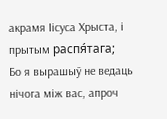акрамя Іісуса Хрыста, і прытым распя́тага;
Бо я вырашыў не ведаць нічога між вас, апроч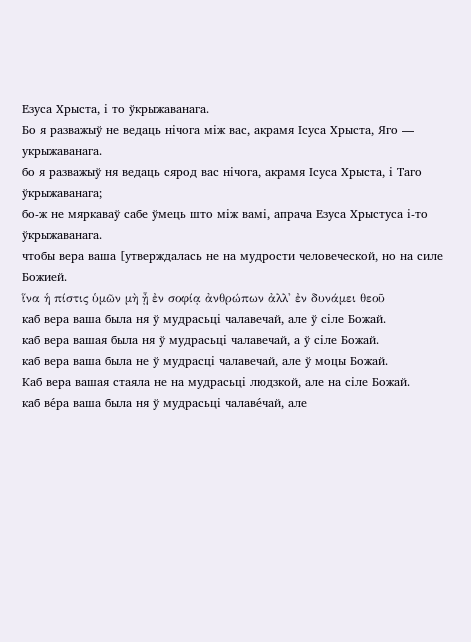Езуса Хрыста, і то ўкрыжаванага.
Бо я разважыў не ведаць нічога між вас, акрамя Ісуса Хрыста, Яго — укрыжаванага.
бо я разважыў ня ведаць сярод вас нічога, акрамя Ісуса Хрыста, і Таго ўкрыжаванага;
бо-ж не мяркаваў сабе ўмець што між вамі, апрача Езуса Хрыстуса і-то ўкрыжаванага.
чтобы вера ваша [утверждалась не на мудрости человеческой, но на силе Божией.
ἵνα ἡ πίστις ὑμῶν μὴ ᾖ ἐν σοφίᾳ ἀνθρώπων ἀλλ' ἐν δυνάμει θεοῦ
каб вера ваша была ня ў мудрасьці чалавечай, але ў сіле Божай.
каб вера вашая была ня ў мудрасьці чалавечай, а ў сіле Божай.
каб вера ваша была не ў мудрасці чалавечай, але ў моцы Божай.
Каб вера вашая стаяла не на мудрасьці людзкой, але на сіле Божай.
каб ве́ра ваша была ня ў мудрасьці чалаве́чай, але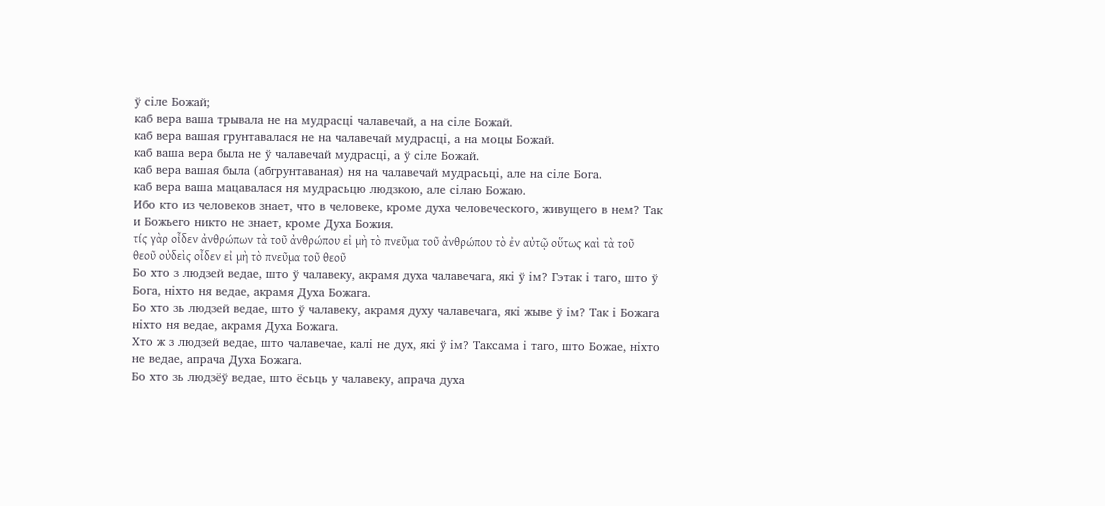ў сіле Божай;
каб вера ваша трывала не на мудрасці чалавечай, а на сіле Божай.
каб вера вашая грунтавалася не на чалавечай мудрасці, а на моцы Божай.
каб ваша вера была не ў чалавечай мудрасці, а ў сіле Божай.
каб вера вашая была (абгрунтаваная) ня на чалавечай мудрасьці, але на сіле Бога.
каб вера ваша мацавалася ня мудрасьцю людзкою, але сілаю Божаю.
Ибо кто из человеков знает, что в человеке, кроме духа человеческого, живущего в нем? Так и Божьего никто не знает, кроме Духа Божия.
τίς γὰρ οἶδεν ἀνθρώπων τὰ τοῦ ἀνθρώπου εἰ μὴ τὸ πνεῦμα τοῦ ἀνθρώπου τὸ ἐν αὐτῷ οὕτως καὶ τὰ τοῦ θεοῦ οὐδεὶς οἶδεν εἰ μὴ τὸ πνεῦμα τοῦ θεοῦ
Бо хто з людзей ведае, што ў чалавеку, акрамя духа чалавечага, які ў ім? Гэтак і таго, што ў Бога, ніхто ня ведае, акрамя Духа Божага.
Бо хто зь людзей ведае, што ў чалавеку, акрамя духу чалавечага, які жыве ў ім? Так і Божага ніхто ня ведае, акрамя Духа Божага.
Хто ж з людзей ведае, што чалавечае, калі не дух, які ў ім? Таксама і таго, што Божае, ніхто не ведае, апрача Духа Божага.
Бо хто зь людзёў ведае, што ёсьць у чалавеку, апрача духа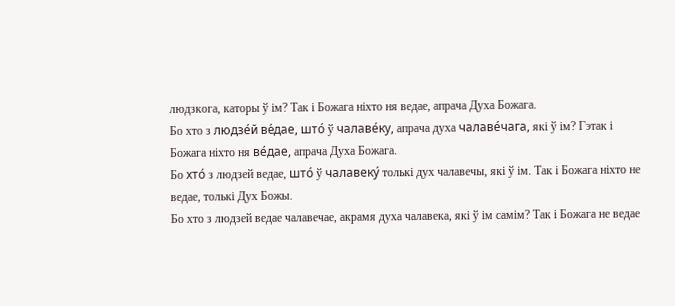людзкога, каторы ў ім? Так і Божага ніхто ня ведае, апрача Духа Божага.
Бо хто з людзе́й ве́дае, што́ ў чалаве́ку, апрача духа чалаве́чага, які ў ім? Гэтак і Божага ніхто ня ве́дае, апрача Духа Божага.
Бо хто́ з людзей ведае, што́ ў чалавеку́ толькі дух чалавечы, які ў ім. Так і Божага ніхто не ведае, толькі Дух Божы.
Бо хто з людзей ведае чалавечае, акрамя духа чалавека, які ў ім самім? Так і Божага не ведае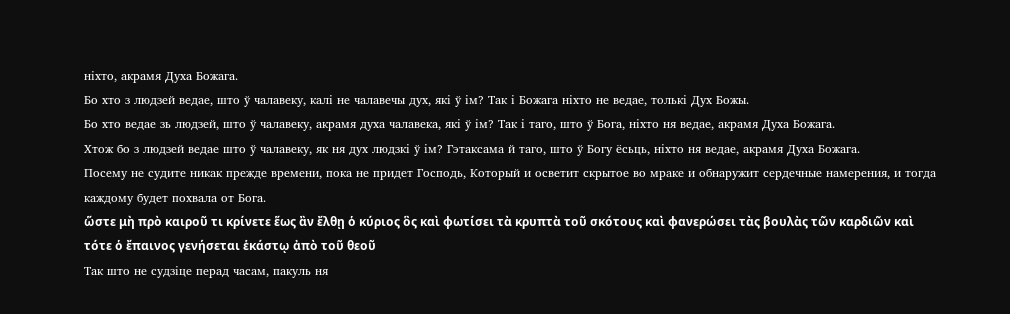ніхто, акрамя Духа Божага.
Бо хто з людзей ведае, што ў чалавеку, калі не чалавечы дух, які ў ім? Так і Божага ніхто не ведае, толькі Дух Божы.
Бо хто ведае зь людзей, што ў чалавеку, акрамя духа чалавека, які ў ім? Так і таго, што ў Бога, ніхто ня ведае, акрамя Духа Божага.
Хтож бо з людзей ведае што ў чалавеку, як ня дух людзкі ў ім? Гэтаксама й таго, што ў Богу ёсьць, ніхто ня ведае, акрамя Духа Божага.
Посему не судите никак прежде времени, пока не придет Господь, Который и осветит скрытое во мраке и обнаружит сердечные намерения, и тогда каждому будет похвала от Бога.
ὥστε μὴ πρὸ καιροῦ τι κρίνετε ἕως ἂν ἔλθῃ ὁ κύριος ὃς καὶ φωτίσει τὰ κρυπτὰ τοῦ σκότους καὶ φανερώσει τὰς βουλὰς τῶν καρδιῶν καὶ τότε ὁ ἔπαινος γενήσεται ἑκάστῳ ἀπὸ τοῦ θεοῦ
Так што не судзіце перад часам, пакуль ня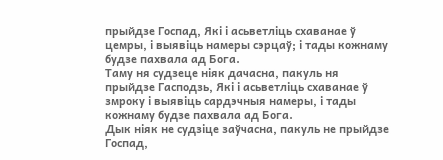прыйдзе Госпад, Які і асьветліць схаванае ў цемры, і выявіць намеры сэрцаў; і тады кожнаму будзе пахвала ад Бога.
Таму ня судзеце ніяк дачасна, пакуль ня прыйдзе Гасподзь, Які і асьветліць схаванае ў змроку і выявіць сардэчныя намеры, і тады кожнаму будзе пахвала ад Бога.
Дык ніяк не судзіце заўчасна, пакуль не прыйдзе Госпад,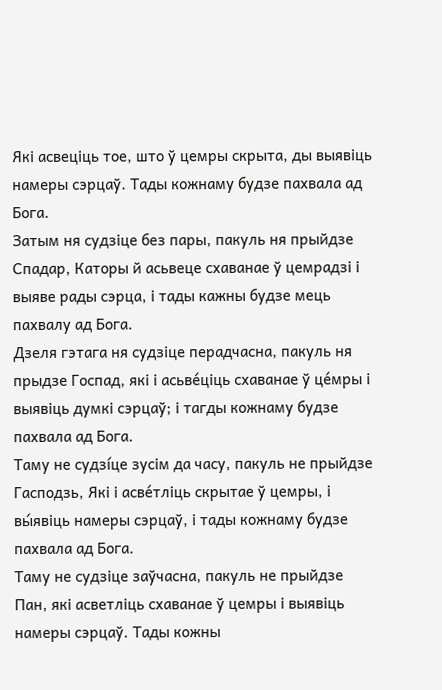Які асвеціць тое, што ў цемры скрыта, ды выявіць намеры сэрцаў. Тады кожнаму будзе пахвала ад Бога.
Затым ня судзіце без пары, пакуль ня прыйдзе Спадар, Каторы й асьвеце схаванае ў цемрадзі і выяве рады сэрца, і тады кажны будзе мець пахвалу ад Бога.
Дзеля гэтага ня судзіце перадчасна, пакуль ня прыдзе Госпад, які і асьве́ціць схаванае ў це́мры і выявіць думкі сэрцаў; і тагды кожнаму будзе пахвала ад Бога.
Таму не судзíце зусім да часу, пакуль не прыйдзе Гасподзь, Які і асве́тліць скрытае ў цемры, і вы́явіць намеры сэрцаў, і тады кожнаму будзе пахвала ад Бога.
Таму не судзіце заўчасна, пакуль не прыйдзе Пан, які асветліць схаванае ў цемры і выявіць намеры сэрцаў. Тады кожны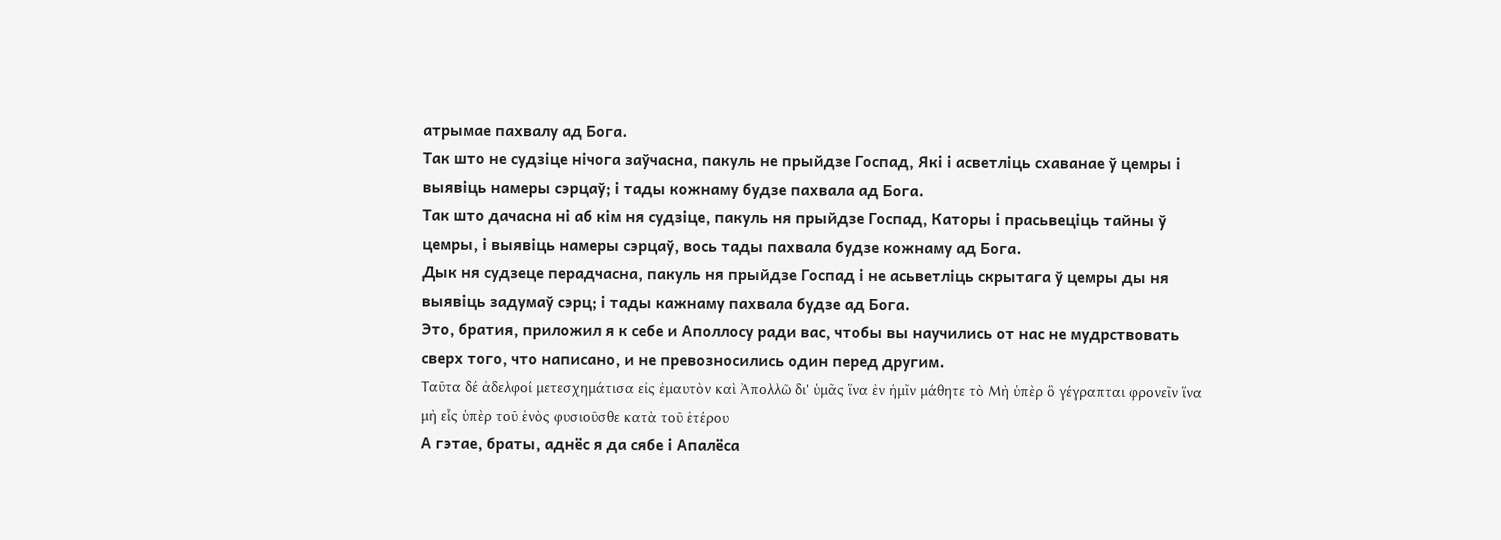атрымае пахвалу ад Бога.
Так што не судзіце нічога заўчасна, пакуль не прыйдзе Госпад, Які і асветліць схаванае ў цемры і выявіць намеры сэрцаў; і тады кожнаму будзе пахвала ад Бога.
Так што дачасна ні аб кім ня судзіце, пакуль ня прыйдзе Госпад, Каторы і прасьвеціць тайны ў цемры, і выявіць намеры сэрцаў, вось тады пахвала будзе кожнаму ад Бога.
Дык ня судзеце перадчасна, пакуль ня прыйдзе Госпад і не асьветліць скрытага ў цемры ды ня выявіць задумаў сэрц; і тады кажнаму пахвала будзе ад Бога.
Это, братия, приложил я к себе и Аполлосу ради вас, чтобы вы научились от нас не мудрствовать сверх того, что написано, и не превозносились один перед другим.
Ταῦτα δέ ἀδελφοί μετεσχημάτισα εἰς ἐμαυτὸν καὶ Ἀπολλῶ δι' ὑμᾶς ἵνα ἐν ἡμῖν μάθητε τὸ Μὴ ὑπὲρ ὃ γέγραπται φρονεῖν ἵνα μὴ εἷς ὑπὲρ τοῦ ἑνὸς φυσιοῦσθε κατὰ τοῦ ἑτέρου
А гэтае, браты, аднёс я да сябе і Апалёса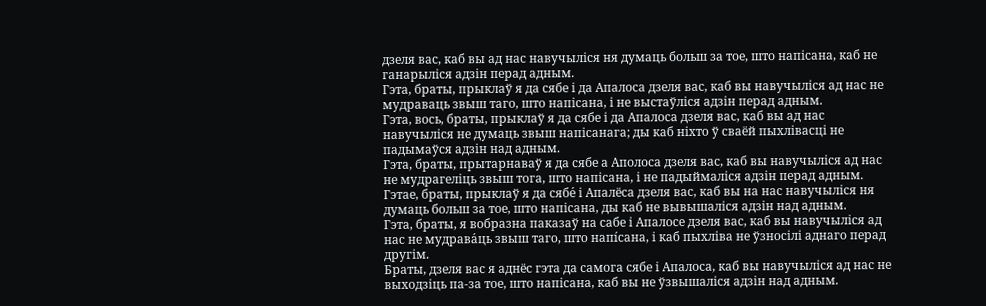дзеля вас, каб вы ад нас навучыліся ня думаць больш за тое, што напісана, каб не ганарыліся адзін перад адным.
Гэта, браты, прыклаў я да сябе і да Апалоса дзеля вас, каб вы навучыліся ад нас не мудраваць звыш таго, што напісана, і не выстаўліся адзін перад адным.
Гэта, вось, браты, прыклаў я да сябе і да Апалоса дзеля вас, каб вы ад нас навучыліся не думаць звыш напісанага; ды каб ніхто ў сваёй пыхлівасці не падымаўся адзін над адным.
Гэта, браты, прытарнаваў я да сябе а Аполоса дзеля вас, каб вы навучыліся ад нас не мудрагеліць звыш тога, што напісана, і не падыймаліся адзін перад адным.
Гэтае, браты, прыклаў я да сябе́ і Апалёса дзеля вас, каб вы на нас навучыліся ня думаць больш за тое, што напісана, ды каб не вывышаліся адзін над адным.
Гэта, браты, я вобразна паказаў на сабе і Апалосе дзеля вас, каб вы навучыліся ад нас не мудрава́ць звыш таго, што напíсана, і каб пыхліва не ўзносілі аднаго перад другім.
Браты, дзеля вас я аднёс гэта да самога сябе і Апалоса, каб вы навучыліся ад нас не выходзіць па-за тое, што напісана, каб вы не ўзвышаліся адзін над адным.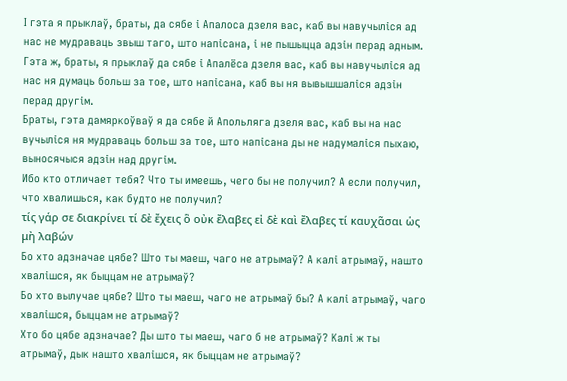І гэта я прыклаў, браты, да сябе і Апалоса дзеля вас, каб вы навучыліся ад нас не мудраваць звыш таго, што напісана, і не пышыцца адзін перад адным.
Гэта ж, браты, я прыклаў да сябе і Апалёса дзеля вас, каб вы навучыліся ад нас ня думаць больш за тое, што напісана, каб вы ня вывышшаліся адзін перад другім.
Браты, гэта дамяркоўваў я да сябе й Апольляга дзеля вас, каб вы на нас вучыліся ня мудраваць больш за тое, што напісана ды не надумаліся пыхаю, выносячыся адзін над другім.
Ибо кто отличает тебя? Что ты имеешь, чего бы не получил? А если получил, что хвалишься, как будто не получил?
τίς γάρ σε διακρίνει τί δὲ ἔχεις ὃ οὐκ ἔλαβες εἰ δὲ καὶ ἔλαβες τί καυχᾶσαι ὡς μὴ λαβών
Бо хто адзначае цябе? Што ты маеш, чаго не атрымаў? А калі атрымаў, нашто хвалішся, як быццам не атрымаў?
Бо хто вылучае цябе? Што ты маеш, чаго не атрымаў бы? А калі атрымаў, чаго хвалішся, быццам не атрымаў?
Хто бо цябе адзначае? Ды што ты маеш, чаго б не атрымаў? Калі ж ты атрымаў, дык нашто хвалішся, як быццам не атрымаў?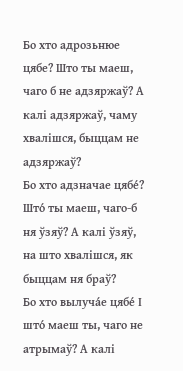Бо хто адрозьнюе цябе? Што ты маеш, чаго б не адзяржаў? А калі адзяржаў, чаму хвалішся, быццам не адзяржаў?
Бо хто адзначае цябе́? Што́ ты маеш, чаго-б ня ўзяў? А калі ўзяў, на што хвалішся, як быццам ня браў?
Бо хто вылуча́е цябе́ І што́ маеш ты, чаго не атрымаў? А калі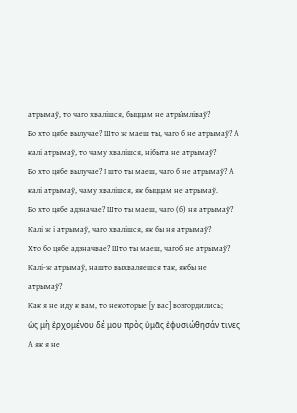атрымаў, то чаго хвалішся, быццам не атры́мліваў?
Бо хто цябе вылучае? Што ж маеш ты, чаго б не атрымаў? А калі атрымаў, то чаму хвалішся, нібыта не атрымаў?
Бо хто цябе вылучае? І што ты маеш, чаго б не атрымаў? А калі атрымаў, чаму хвалішся, як быццам не атрымаў.
Бо хто цябе адзначае? Што ты маеш, чаго (б) ня атрымаў? Калі ж і атрымаў, чаго хвалішся, як бы ня атрымаў?
Хто бо цябе адзначвае? Што ты маеш, чагоб не атрымаў? Калі-ж атрымаў, нашто выхваляешся так, якбы не атрымаў?
Как я не иду к вам, то некоторые [у вас] возгордились;
ὡς μὴ ἐρχομένου δέ μου πρὸς ὑμᾶς ἐφυσιώθησάν τινες
А як я не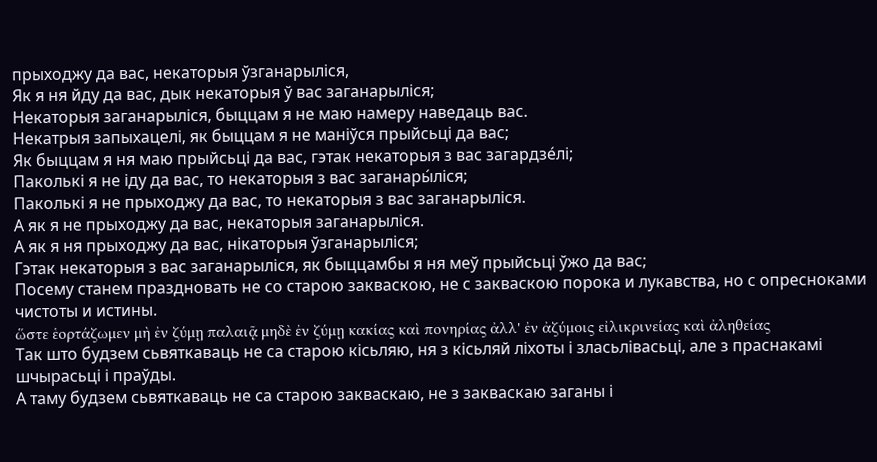прыходжу да вас, некаторыя ўзганарыліся,
Як я ня йду да вас, дык некаторыя ў вас заганарыліся;
Некаторыя заганарыліся, быццам я не маю намеру наведаць вас.
Некатрыя запыхацелі, як быццам я не маніўся прыйсьці да вас;
Як быццам я ня маю прыйсьці да вас, гэтак некаторыя з вас загардзе́лі;
Паколькі я не іду да вас, то некаторыя з вас заганары́ліся;
Паколькі я не прыходжу да вас, то некаторыя з вас заганарыліся.
А як я не прыходжу да вас, некаторыя заганарыліся.
А як я ня прыходжу да вас, нікаторыя ўзганарыліся;
Гэтак некаторыя з вас заганарыліся, як быццамбы я ня меў прыйсьці ўжо да вас;
Посему станем праздновать не со старою закваскою, не с закваскою порока и лукавства, но с опресноками чистоты и истины.
ὥστε ἑορτάζωμεν μὴ ἐν ζύμῃ παλαιᾷ μηδὲ ἐν ζύμῃ κακίας καὶ πονηρίας ἀλλ' ἐν ἀζύμοις εἰλικρινείας καὶ ἀληθείας
Так што будзем сьвяткаваць не са старою кісьляю, ня з кісьляй ліхоты і зласьлівасьці, але з праснакамі шчырасьці і праўды.
А таму будзем сьвяткаваць не са старою закваскаю, не з закваскаю заганы і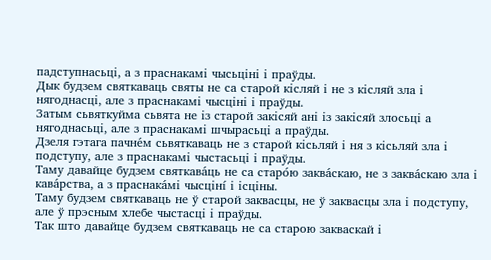падступнасьці, а з праснакамі чысьціні і праўды.
Дык будзем святкаваць святы не са старой кісляй і не з кісляй зла і нягоднасці, але з праснакамі чысціні і праўды.
Затым сьвяткуйма сьвята не із старой закісяй ані із закісяй злосьці а нягоднасьці, але з праснакамі шчырасьці а праўды.
Дзеля гэтага пачне́м сьвяткаваць не з старой кісьляй і ня з кісьляй зла і подступу, але з праснакамі чыстасьці і праўды.
Таму давайце будзем святкава́ць не са старо́ю заква́скаю, не з заква́скаю зла і кава́рства, а з праснака́мі чысцінí і ісціны.
Таму будзем святкаваць не ў старой заквасцы, не ў заквасцы зла і подступу, але ў прэсным хлебе чыстасці і праўды.
Так што давайце будзем святкаваць не са старою закваскай і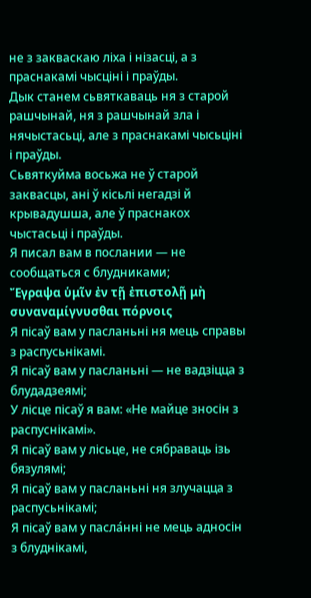не з закваскаю ліха і нізасці, а з праснакамі чысціні і праўды.
Дык станем сьвяткаваць ня з старой рашчынай, ня з рашчынай зла і нячыстасьці, але з праснакамі чысьціні і праўды.
Сьвяткуйма восьжа не ў старой заквасцы, ані ў кісьлі негадзі й крывадушша, але ў праснакох чыстасьці і праўды.
Я писал вам в послании — не сообщаться с блудниками;
Ἔγραψα ὑμῖν ἐν τῇ ἐπιστολῇ μὴ συναναμίγνυσθαι πόρνοις
Я пісаў вам у пасланьні ня мець справы з распусьнікамі.
Я пісаў вам у пасланьні — не вадзіцца з блудадзеямі;
У лісце пісаў я вам: «Не майце зносін з распуснікамі».
Я пісаў вам у лісьце, не сябраваць ізь бязулямі;
Я пісаў вам у пасланьні ня злучацца з распусьнікамі;
Я пісаў вам у пасла́нні не мець адносін з блуднікамі,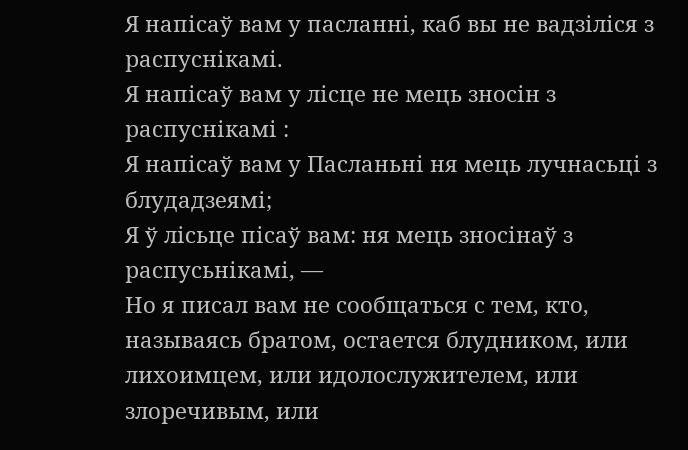Я напісаў вам у пасланні, каб вы не вадзіліся з распуснікамі.
Я напісаў вам у лісце не мець зносін з распуснікамі :
Я напісаў вам у Пасланьні ня мець лучнасьці з блудадзеямі;
Я ў лісьце пісаў вам: ня мець зносінаў з распусьнікамі, —
Но я писал вам не сообщаться с тем, кто, называясь братом, остается блудником, или лихоимцем, или идолослужителем, или злоречивым, или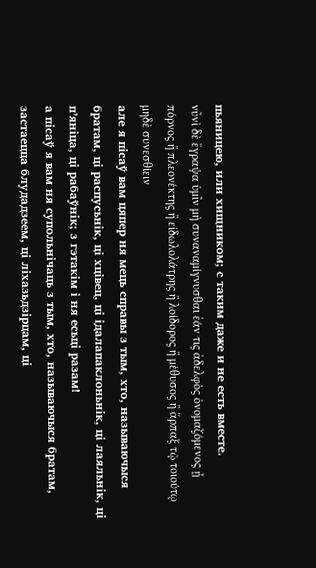пьяницею, или хищником; с таким даже и не есть вместе.
νῦνὶ δὲ ἔγραψα ὑμῖν μὴ συναναμίγνυσθαι ἐάν τις ἀδελφὸς ὀνομαζόμενος ᾖ πόρνος ἢ πλεονέκτης ἢ εἰδωλολάτρης ἢ λοίδορος ἢ μέθυσος ἢ ἅρπαξ τῷ τοιούτῳ μηδὲ συνεσθίειν
але я пісаў вам цяпер ня мець справы з тым, хто, называючыся братам, ці распусьнік, ці хцівец, ці ідалапаклоньнік, ці лаяльнік, ці п’яніца, ці рабаўнік; з гэтакім і ня есьці разам!
а пісаў я вам ня супольнічаць з тым, хто, называючыся братам, застаецца блудадзеем, ці ліхазьдзірцам, ці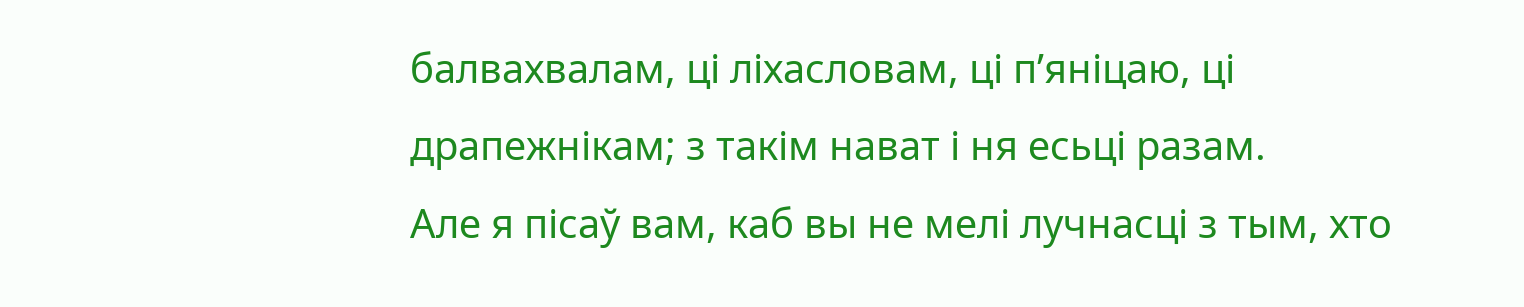балвахвалам, ці ліхасловам, ці п’яніцаю, ці драпежнікам; з такім нават і ня есьці разам.
Але я пісаў вам, каб вы не мелі лучнасці з тым, хто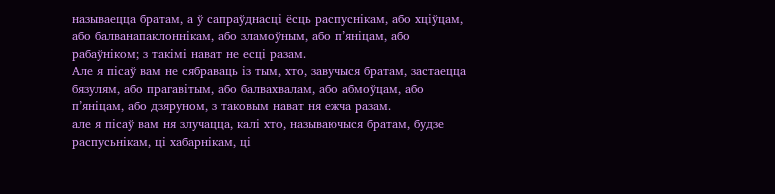называецца братам, а ў сапраўднасці ёсць распуснікам, або хціўцам, або балванапаклоннікам, або зламоўным, або п’яніцам, або рабаўніком; з такімі нават не есці разам.
Але я пісаў вам не сябраваць із тым, хто, завучыся братам, застаецца бязулям, або прагавітым, або балвахвалам, або абмоўцам, або п’яніцам, або дзяруном, з таковым нават ня ежча разам.
але я пісаў вам ня злучацца, калі хто, называючыся братам, будзе распусьнікам, ці хабарнікам, ці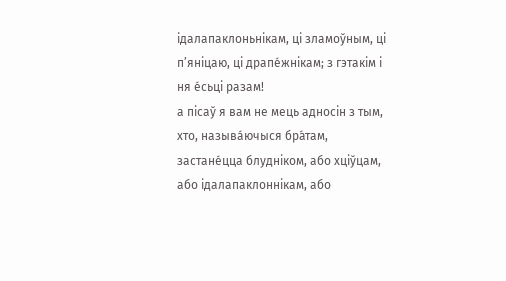ідалапаклоньнікам, ці зламоўным, ці п’яніцаю, ці драпе́жнікам; з гэтакім і ня е́сьці разам!
а пісаў я вам не мець адносін з тым, хто, называ́ючыся бра́там, застане́цца блудніком, або хціўцам, або ідалапаклоннікам, або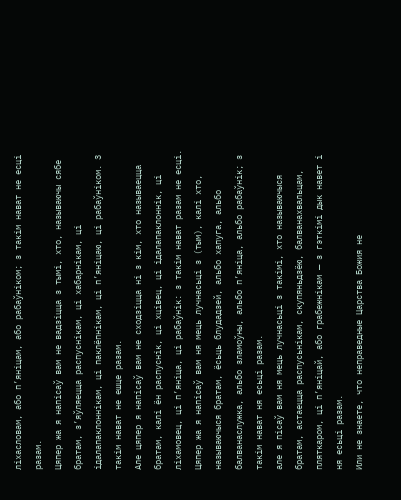ліхасловам, або п’яніцам, або рабаўніком; з такім нават не есці разам.
Цяпер жа я напісаў вам не вадзіцца з тымі, хто, называючы сябе братам, з’яўляецца распуснікам, ці хабарнікам, ці ідалапаклоннікам, ці паклёпнікам, ці п’яніцаю, ці рабаўніком. З такім нават не ешце разам.
Але цяпер я напісаў вам не сходзіцца ні з кім, хто называецца братам, калі ён распуснік, ці хцівец, ці ідалапаклоннік, ці ліхамовец, ці п’яніца, ці рабаўнік: з такім нават разам не есці.
Цяпер жа я напісаў вам ня мець лучнасьці з (тым), калі хто, называючыся братам, ёсьць блудадзей, альбо хапуга, альбо балванаслужка, альбо зламоўны, альбо п’яніца, альбо рабаўнік; з такім нават ня есьці разам.
але я пісаў вам ня мець лучнасьці з такімі, хто называючыся братам, астаецца распусьнікам, скупяньдзёю, балванахвальцам, пляткаром, ці п’яніцай, або грабежнікам — з гэткімі дык навет і ня есьці разам.
Или не знаете, что неправедные Царства Божия не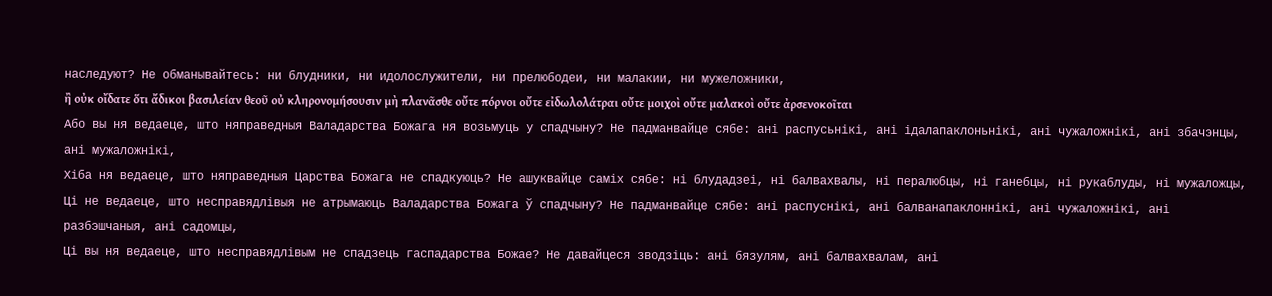наследуют? Не обманывайтесь: ни блудники, ни идолослужители, ни прелюбодеи, ни малакии, ни мужеложники,
ἢ οὐκ οἴδατε ὅτι ἄδικοι βασιλείαν θεοῦ οὐ κληρονομήσουσιν μὴ πλανᾶσθε οὔτε πόρνοι οὔτε εἰδωλολάτραι οὔτε μοιχοὶ οὔτε μαλακοὶ οὔτε ἀρσενοκοῖται
Або вы ня ведаеце, што няправедныя Валадарства Божага ня возьмуць у спадчыну? Не падманвайце сябе: ані распусьнікі, ані ідалапаклоньнікі, ані чужаложнікі, ані збачэнцы, ані мужаложнікі,
Хіба ня ведаеце, што няправедныя Царства Божага не спадкуюць? Не ашуквайце саміх сябе: ні блудадзеі, ні балвахвалы, ні пералюбцы, ні ганебцы, ні рукаблуды, ні мужаложцы,
Ці не ведаеце, што несправядлівыя не атрымаюць Валадарства Божага ў спадчыну? Не падманвайце сябе: ані распуснікі, ані балванапаклоннікі, ані чужаложнікі, ані разбэшчаныя, ані садомцы,
Ці вы ня ведаеце, што несправядлівым не спадзець гаспадарства Божае? Не давайцеся зводзіць: ані бязулям, ані балвахвалам, ані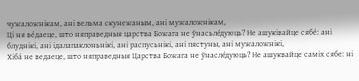чужаложнікам, ані вельма скунежаным, ані мужаложнікам,
Ці ня ве́даеце, што няправедныя царства Божага не ўнасьле́дуюць? Не ашуківайце сябе́: ані блуднікі, ані ідалапаклоньнікі, ані распусьнікі, ані пястуны, ані мужаложнікі,
Хіба́ не ведаеце, што няправедныя Царства Божага не ўнасле́дуюць? Не ашуквайце саміх сябе: ні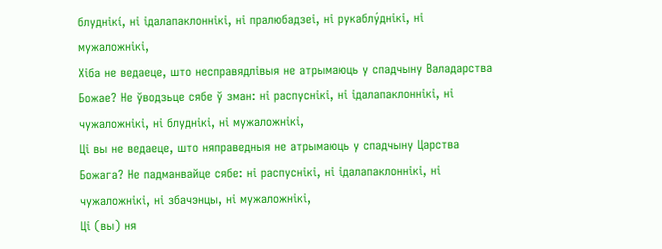блуднікí, ні ідалапаклоннікі, ні пралюбадзеі, ні рукаблу́днікі, ні мужаложнікі,
Хіба не ведаеце, што несправядлівыя не атрымаюць у спадчыну Валадарства Божае? Не ўводзьце сябе ў зман: ні распуснікі, ні ідалапаклоннікі, ні чужаложнікі, ні блуднікі, ні мужаложнікі,
Ці вы не ведаеце, што няправедныя не атрымаюць у спадчыну Царства Божага? Не падманвайце сябе: ні распуснікі, ні ідалапаклоннікі, ні чужаложнікі, ні збачэнцы, ні мужаложнікі,
Ці (вы) ня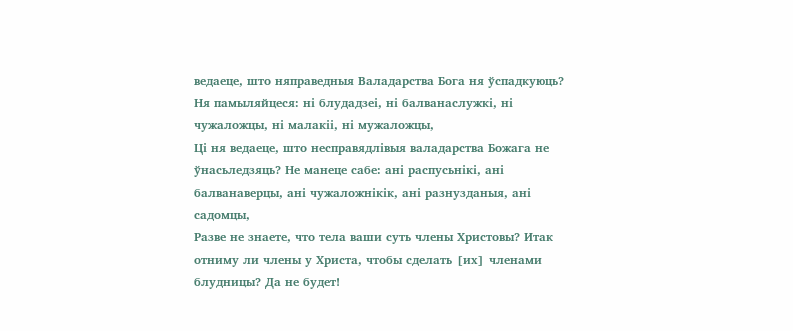ведаеце, што няправедныя Валадарства Бога ня ўспадкуюць? Ня памыляйцеся: ні блудадзеі, ні балванаслужкі, ні чужаложцы, ні малакіі, ні мужаложцы,
Ці ня ведаеце, што несправядлівыя валадарства Божага не ўнасьледзяць? Не манеце сабе: ані распусьнікі, ані балванаверцы, ані чужаложнікік, ані разнузданыя, ані садомцы,
Разве не знаете, что тела ваши суть члены Христовы? Итак отниму ли члены у Христа, чтобы сделать [их] членами блудницы? Да не будет!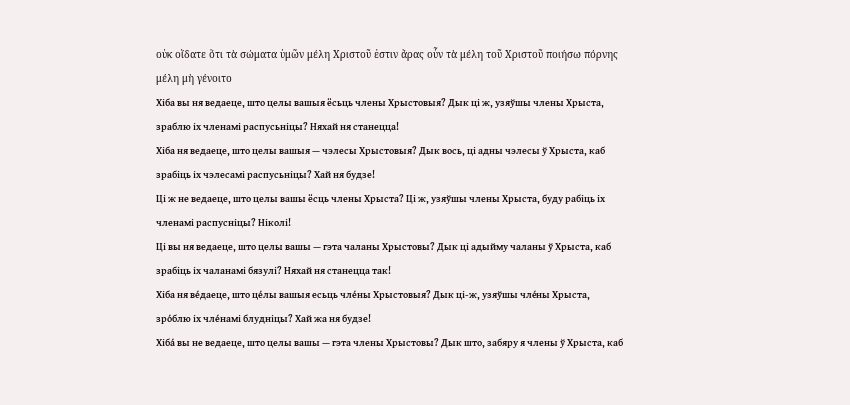οὐκ οἴδατε ὅτι τὰ σώματα ὑμῶν μέλη Χριστοῦ ἐστιν ἄρας οὖν τὰ μέλη τοῦ Χριστοῦ ποιήσω πόρνης μέλη μὴ γένοιτο
Хіба вы ня ведаеце, што целы вашыя ёсьць члены Хрыстовыя? Дык ці ж, узяўшы члены Хрыста, зраблю іх членамі распусьніцы? Няхай ня станецца!
Хіба ня ведаеце, што целы вашыя — чэлесы Хрыстовыя? Дык вось, ці адны чэлесы ў Хрыста, каб зрабіць іх чэлесамі распусьніцы? Хай ня будзе!
Ці ж не ведаеце, што целы вашы ёсць члены Хрыста? Ці ж, узяўшы члены Хрыста, буду рабіць іх членамі распусніцы? Ніколі!
Ці вы ня ведаеце, што целы вашы — гэта чаланы Хрыстовы? Дык ці адыйму чаланы ў Хрыста, каб зрабіць іх чаланамі бязулі? Няхай ня станецца так!
Хіба ня ве́даеце, што це́лы вашыя есьць чле́ны Хрыстовыя? Дык ці-ж, узяўшы чле́ны Хрыста, зро́блю іх чле́намі блудніцы? Хай жа ня будзе!
Хіба́ вы не ведаеце, што целы вашы — гэта члены Хрыстовы? Дык што, забяру я члены ў Хрыста, каб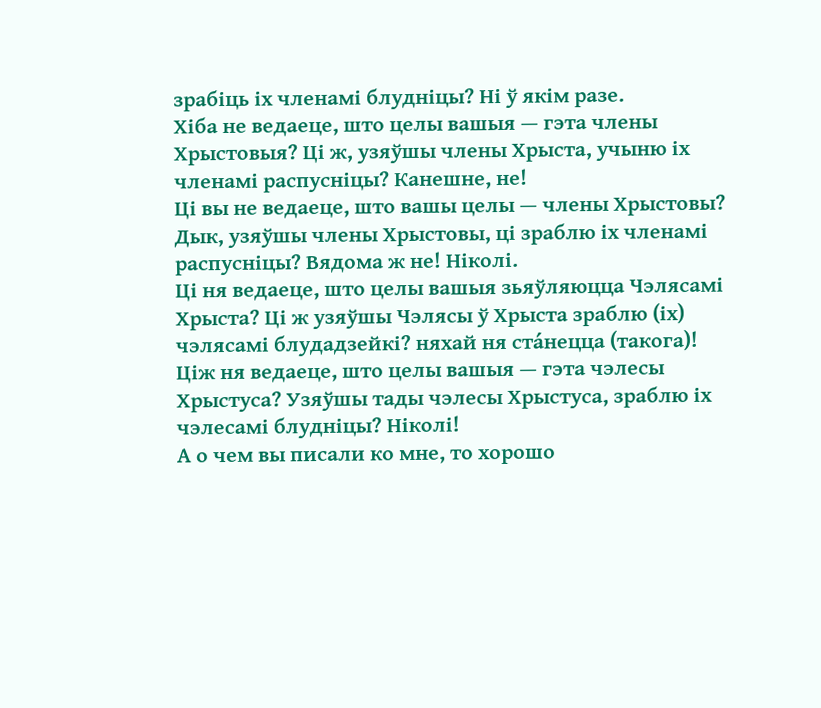зрабіць іх членамі блудніцы? Ні ў якім разе.
Хіба не ведаеце, што целы вашыя — гэта члены Хрыстовыя? Ці ж, узяўшы члены Хрыста, учыню іх членамі распусніцы? Канешне, не!
Ці вы не ведаеце, што вашы целы — члены Хрыстовы? Дык, узяўшы члены Хрыстовы, ці зраблю іх членамі распусніцы? Вядома ж не! Ніколі.
Ці ня ведаеце, што целы вашыя зьяўляюцца Чэлясамі Хрыста? Ці ж узяўшы Чэлясы ў Хрыста зраблю (іх) чэлясамі блудадзейкі? няхай ня ста́нецца (такога)!
Ціж ня ведаеце, што целы вашыя — гэта чэлесы Хрыстуса? Узяўшы тады чэлесы Хрыстуса, зраблю іх чэлесамі блудніцы? Ніколі!
А о чем вы писали ко мне, то хорошо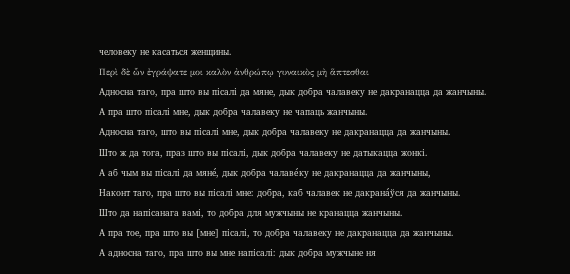человеку не касаться женщины.
Περὶ δὲ ὧν ἐγράψατε μοι καλὸν ἀνθρώπῳ γυναικὸς μὴ ἅπτεσθαι
Адносна таго, пра што вы пісалі да мяне, дык добра чалавеку не дакранацца да жанчыны.
А пра што пісалі мне, дык добра чалавеку не чапаць жанчыны.
Адносна таго, што вы пісалі мне, дык добра чалавеку не дакранацца да жанчыны.
Што ж да тога, праз што вы пісалі, дык добра чалавеку не датыкацца жонкі.
А аб чым вы пісалі да мяне́, дык добра чалаве́ку не дакранацца да жанчыны,
Наконт таго, пра што вы пісалі мне: добра, каб чалавек не дакрана́ўся да жанчыны.
Што да напісанага вамі, то добра для мужчыны не кранацца жанчыны.
А пра тое, пра што вы [мне] пісалі, то добра чалавеку не дакранацца да жанчыны.
А адносна таго, пра што вы мне напісалі: дык добра мужчыне ня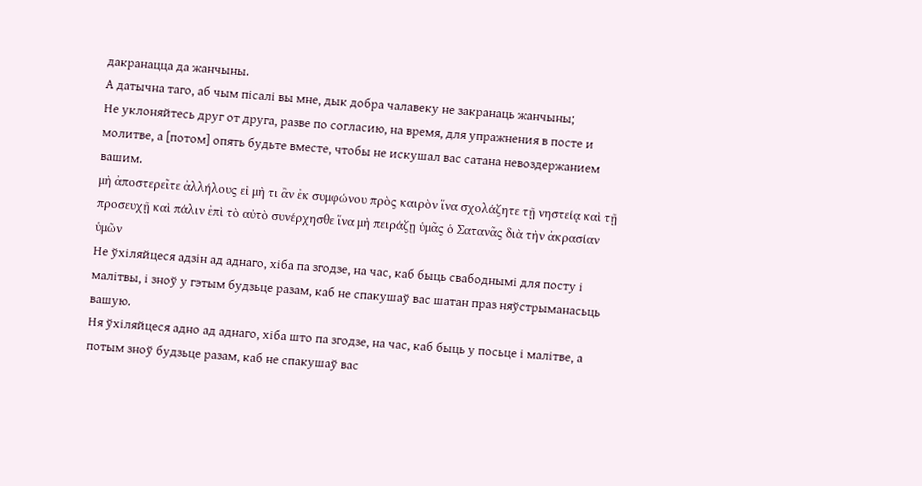дакранацца да жанчыны.
А датычна таго, аб чым пісалі вы мне, дык добра чалавеку не закранаць жанчыны;
Не уклоняйтесь друг от друга, разве по согласию, на время, для упражнения в посте и молитве, а [потом] опять будьте вместе, чтобы не искушал вас сатана невоздержанием вашим.
μὴ ἀποστερεῖτε ἀλλήλους εἰ μὴ τι ἂν ἐκ συμφώνου πρὸς καιρὸν ἵνα σχολάζητε τῇ νηστείᾳ καὶ τῇ προσευχῇ καὶ πάλιν ἐπὶ τὸ αὐτὸ συνέρχησθε ἵνα μὴ πειράζῃ ὑμᾶς ὁ Σατανᾶς διὰ τὴν ἀκρασίαν ὑμῶν
Не ўхіляйцеся адзін ад аднаго, хіба па згодзе, на час, каб быць свабоднымі для посту і малітвы, і зноў у гэтым будзьце разам, каб не спакушаў вас шатан праз няўстрыманасьць вашую.
Ня ўхіляйцеся адно ад аднаго, хіба што па згодзе, на час, каб быць у посьце і малітве, а потым зноў будзьце разам, каб не спакушаў вас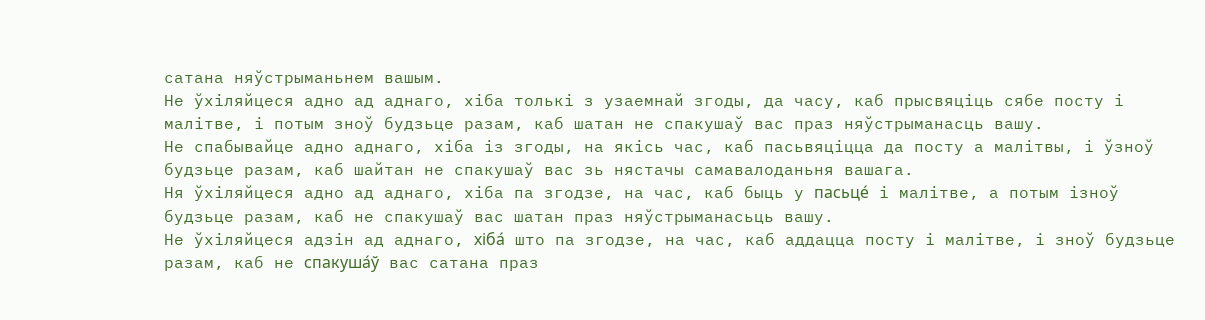сатана няўстрыманьнем вашым.
Не ўхіляйцеся адно ад аднаго, хіба толькі з узаемнай згоды, да часу, каб прысвяціць сябе посту і малітве, і потым зноў будзьце разам, каб шатан не спакушаў вас праз няўстрыманасць вашу.
Не спабывайце адно аднаго, хіба із згоды, на якісь час, каб пасьвяціцца да посту а малітвы, і ўзноў будзьце разам, каб шайтан не спакушаў вас зь нястачы самавалоданьня вашага.
Ня ўхіляйцеся адно ад аднаго, хіба па згодзе, на час, каб быць у пасьце́ і малітве, а потым ізноў будзьце разам, каб не спакушаў вас шатан праз няўстрыманасьць вашу.
Не ўхіляйцеся адзін ад аднаго, хіба́ што па згодзе, на час, каб аддацца посту і малітве, і зноў будзьце разам, каб не спакуша́ў вас сатана праз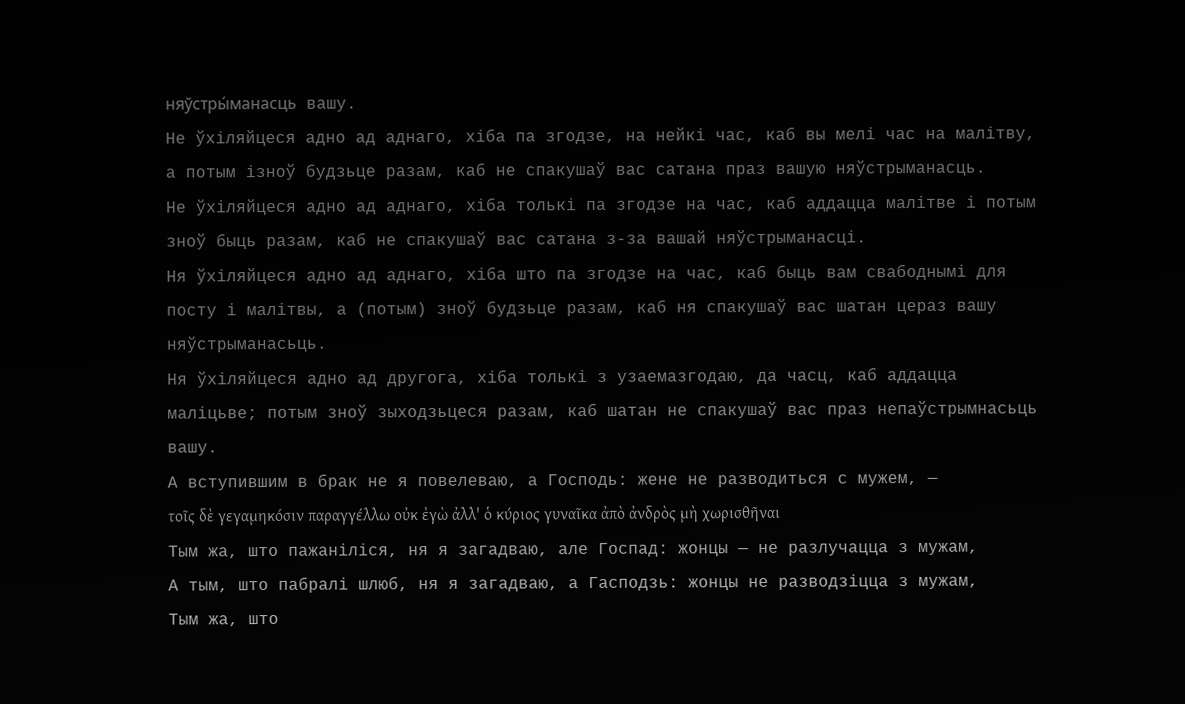няўстры́манасць вашу.
Не ўхіляйцеся адно ад аднаго, хіба па згодзе, на нейкі час, каб вы мелі час на малітву, а потым ізноў будзьце разам, каб не спакушаў вас сатана праз вашую няўстрыманасць.
Не ўхіляйцеся адно ад аднаго, хіба толькі па згодзе на час, каб аддацца малітве і потым зноў быць разам, каб не спакушаў вас сатана з-за вашай няўстрыманасці.
Ня ўхіляйцеся адно ад аднаго, хіба што па згодзе на час, каб быць вам свабоднымі для посту і малітвы, а (потым) зноў будзьце разам, каб ня спакушаў вас шатан цераз вашу няўстрыманасьць.
Ня ўхіляйцеся адно ад другога, хіба толькі з узаемазгодаю, да часц, каб аддацца маліцьве; потым зноў зыходзьцеся разам, каб шатан не спакушаў вас праз непаўстрымнасьць вашу.
А вступившим в брак не я повелеваю, а Господь: жене не разводиться с мужем, —
τοῖς δὲ γεγαμηκόσιν παραγγέλλω οὐκ ἐγὼ ἀλλ' ὁ κύριος γυναῖκα ἀπὸ ἀνδρὸς μὴ χωρισθῆναι
Тым жа, што пажаніліся, ня я загадваю, але Госпад: жонцы — не разлучацца з мужам,
А тым, што пабралі шлюб, ня я загадваю, а Гасподзь: жонцы не разводзіцца з мужам,
Тым жа, што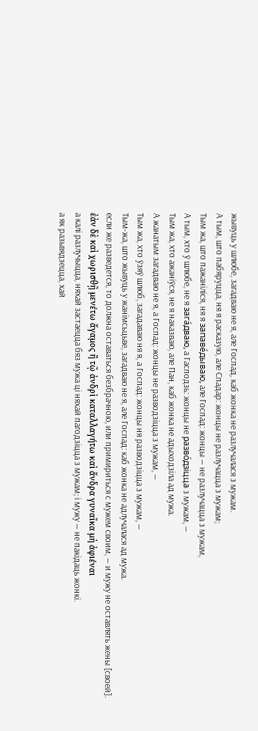жывуць у шлюбе, загадваю не я, але Госпад, каб жонка не разлучалася з мужам.
А тым, што пабяруцца, ня я расказую, але Спадар: жонцы не разлучацца з мужам;
Тым жа, што пажаніліся, ня я запаве́дываю, але Госпад: жонцы — не разлучацца з мужам,
А тым, хто ў шлюбе, не я зага́дваю, а Гасподзь: жонцы не разво́дзіцца з мужам, —
Тым жа, хто ажаніўся, не я наказваю, але Пан, каб жонка не адыходзіла ад мужа.
А жанатым загадваю не я, а Госпад: жонцы не разводзіцца з мужам, —
Тым жа, хто ўзяў шлюб, загадаваю ня я, а Госпад: жонцы ня разводзіцца з мужам, —
Тым-жа, што жывуць у жанімсьцьве, загадваю не я, але Госпад: каб жонка не адлучалася ад мужа.
если же разведется, то должна оставаться безбрачною, или примириться с мужем своим, — и мужу не оставлять жены [своей].
ἐὰν δὲ καὶ χωρισθῇ μενέτω ἄγαμος ἢ τῷ ἀνδρὶ καταλλαγήτω καὶ ἄνδρα γυναῖκα μὴ ἀφιέναι
а калі разлучыцца, няхай застаецца бяз мужа ці няхай пагодзіцца з мужам; і мужу — не пакідаць жонкі.
а як разьвядзецца, хай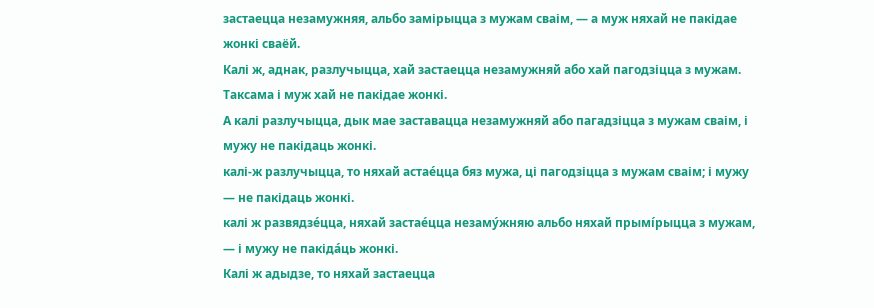застаецца незамужняя, альбо замірыцца з мужам сваім, — а муж няхай не пакідае жонкі сваёй.
Калі ж, аднак, разлучыцца, хай застаецца незамужняй або хай пагодзіцца з мужам. Таксама і муж хай не пакідае жонкі.
А калі разлучыцца, дык мае заставацца незамужняй або пагадзіцца з мужам сваім, і мужу не пакідаць жонкі.
калі-ж разлучыцца, то няхай астае́цца бяз мужа, ці пагодзіцца з мужам сваім; і мужу — не пакідаць жонкі.
калі ж развядзе́цца, няхай застае́цца незаму́жняю альбо няхай прымíрыцца з мужам, — і мужу не пакіда́ць жонкі.
Калі ж адыдзе, то няхай застаецца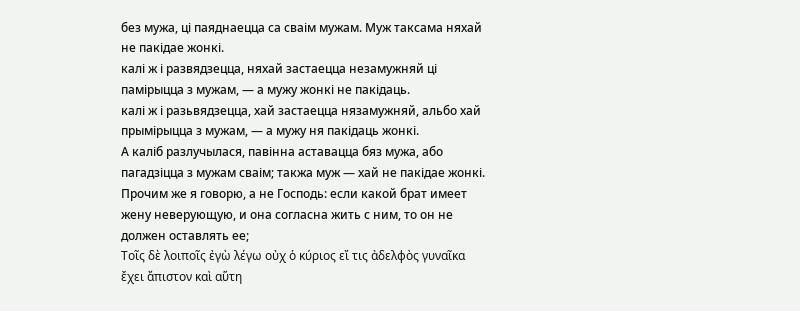без мужа, ці паяднаецца са сваім мужам. Муж таксама няхай не пакідае жонкі.
калі ж і развядзецца, няхай застаецца незамужняй ці памірыцца з мужам, — а мужу жонкі не пакідаць.
калі ж і разьвядзецца, хай застаецца нязамужняй, альбо хай прымірыцца з мужам, — а мужу ня пакідаць жонкі.
А каліб разлучылася, павінна аставацца бяз мужа, або пагадзіцца з мужам сваім; такжа муж — хай не пакідае жонкі.
Прочим же я говорю, а не Господь: если какой брат имеет жену неверующую, и она согласна жить с ним, то он не должен оставлять ее;
Τοῖς δὲ λοιποῖς ἐγὼ λέγω οὐχ ὁ κύριος εἴ τις ἀδελφὸς γυναῖκα ἔχει ἄπιστον καὶ αὕτη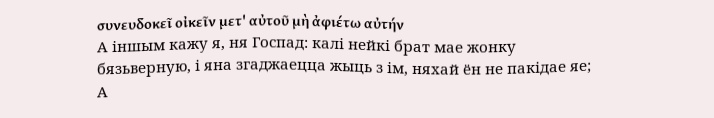συνευδοκεῖ οἰκεῖν μετ' αὐτοῦ μὴ ἀφιέτω αὐτήν
А іншым кажу я, ня Госпад: калі нейкі брат мае жонку бязьверную, і яна згаджаецца жыць з ім, няхай ён не пакідае яе;
А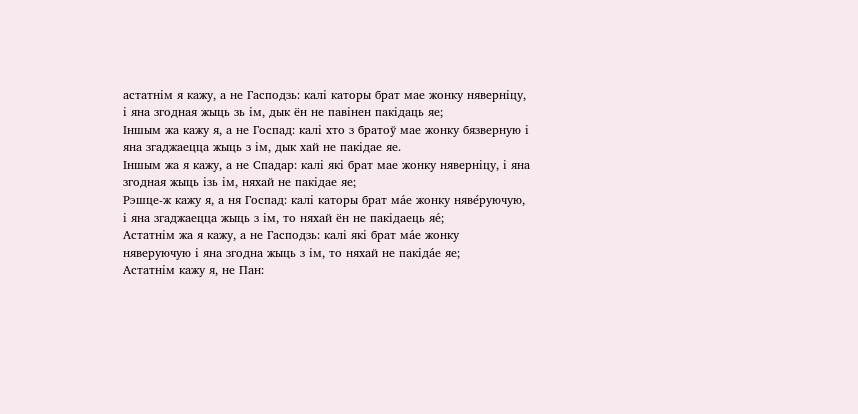астатнім я кажу, а не Гасподзь: калі каторы брат мае жонку няверніцу, і яна згодная жыць зь ім, дык ён не павінен пакідаць яе;
Іншым жа кажу я, а не Госпад: калі хто з братоў мае жонку бязверную і яна згаджаецца жыць з ім, дык хай не пакідае яе.
Іншым жа я кажу, а не Спадар: калі які брат мае жонку няверніцу, і яна згодная жыць ізь ім, няхай не пакідае яе;
Рэшце-ж кажу я, а ня Госпад: калі каторы брат ма́е жонку няве́руючую, і яна згаджаецца жыць з ім, то няхай ён не пакідаець яе́;
Астатнім жа я кажу, а не Гасподзь: калі які брат ма́е жонку няверуючую і яна згодна жыць з ім, то няхай не пакіда́е яе;
Астатнім кажу я, не Пан: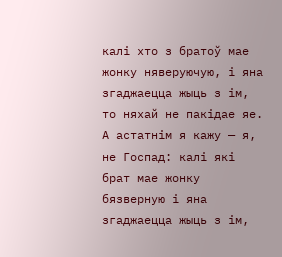калі хто з братоў мае жонку няверуючую, і яна згаджаецца жыць з ім, то няхай не пакідае яе.
А астатнім я кажу — я, не Госпад: калі які брат мае жонку бязверную і яна згаджаецца жыць з ім,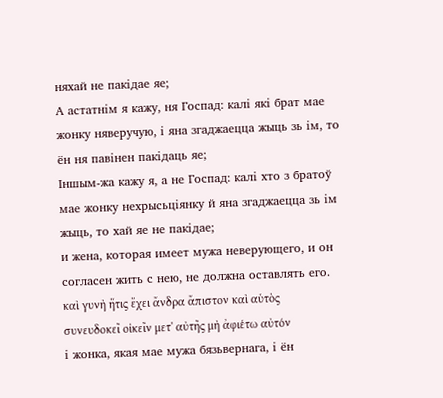няхай не пакідае яе;
А астатнім я кажу, ня Госпад: калі які брат мае жонку няверучую, і яна згаджаецца жыць зь ім, то ён ня павінен пакідаць яе;
Іншым-жа кажу я, а не Госпад: калі хто з братоў мае жонку нехрысьціянку й яна згаджаецца зь ім жыць, то хай яе не пакідае;
и жена, которая имеет мужа неверующего, и он согласен жить с нею, не должна оставлять его.
καὶ γυνὴ ἥτις ἔχει ἄνδρα ἄπιστον καὶ αὑτὸς συνευδοκεῖ οἰκεῖν μετ' αὐτῆς μὴ ἀφιέτω αὐτόν
і жонка, якая мае мужа бязьвернага, і ён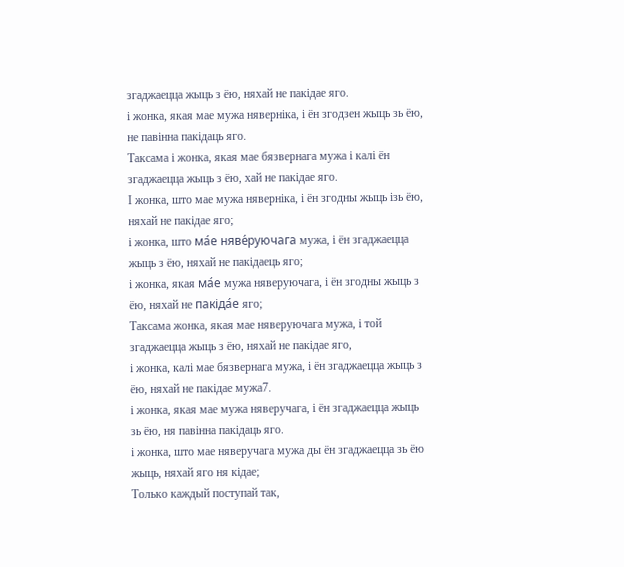згаджаецца жыць з ёю, няхай не пакідае яго.
і жонка, якая мае мужа няверніка, і ён згодзен жыць зь ёю, не павінна пакідаць яго.
Таксама і жонка, якая мае бязвернага мужа і калі ён згаджаецца жыць з ёю, хай не пакідае яго.
І жонка, што мае мужа няверніка, і ён згодны жыць ізь ёю, няхай не пакідае яго;
і жонка, што ма́е няве́руючага мужа, і ён згаджаецца жыць з ёю, няхай не пакідаець яго;
і жонка, якая ма́е мужа няверуючага, і ён згодны жыць з ёю, няхай не пакіда́е яго;
Таксама жонка, якая мае няверуючага мужа, і той згаджаецца жыць з ёю, няхай не пакідае яго,
і жонка, калі мае бязвернага мужа, і ён згаджаецца жыць з ёю, няхай не пакідае мужа7.
і жонка, якая мае мужа няверучага, і ён згаджаецца жыць зь ёю, ня павінна пакідаць яго.
і жонка, што мае няверучага мужа ды ён згаджаецца зь ёю жыць, няхай яго ня кідае;
Только каждый поступай так,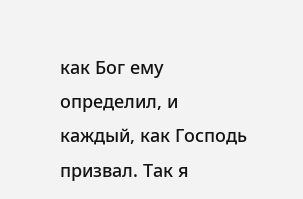как Бог ему определил, и каждый, как Господь призвал. Так я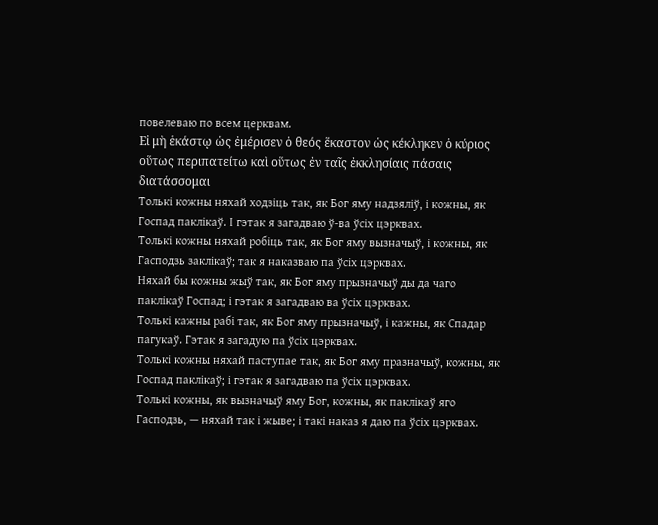повелеваю по всем церквам.
Εἰ μὴ ἑκάστῳ ὡς ἐμέρισεν ὁ θεός ἕκαστον ὡς κέκληκεν ὁ κύριος οὕτως περιπατείτω καὶ οὕτως ἐν ταῖς ἐκκλησίαις πάσαις διατάσσομαι
Толькі кожны няхай ходзіць так, як Бог яму надзяліў, і кожны, як Госпад паклікаў. І гэтак я загадваю ў-ва ўсіх цэрквах.
Толькі кожны няхай робіць так, як Бог яму вызначыў, і кожны, як Гасподзь заклікаў; так я наказваю па ўсіх цэрквах.
Няхай бы кожны жыў так, як Бог яму прызначыў ды да чаго паклікаў Госпад; і гэтак я загадваю ва ўсіх цэрквах.
Толькі кажны рабі так, як Бог яму прызначыў, і кажны, як Спадар пагукаў. Гэтак я загадую па ўсіх цэрквах.
Толькі кожны няхай паступае так, як Бог яму празначыў, кожны, як Госпад паклікаў; і гэтак я загадваю па ўсіх цэрквах.
Толькі кожны, як вызначыў яму Бог, кожны, як паклікаў яго Гасподзь, — няхай так і жыве; і такі наказ я даю па ўсіх цэрквах.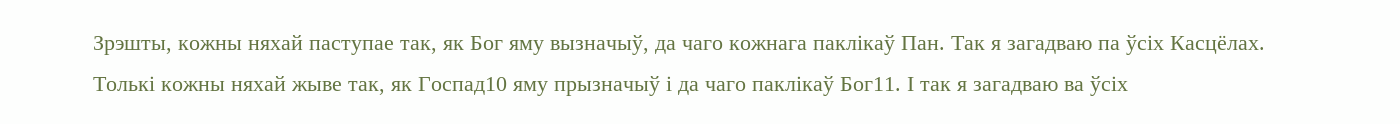Зрэшты, кожны няхай паступае так, як Бог яму вызначыў, да чаго кожнага паклікаў Пан. Так я загадваю па ўсіх Касцёлах.
Толькі кожны няхай жыве так, як Госпад10 яму прызначыў і да чаго паклікаў Бог11. І так я загадваю ва ўсіх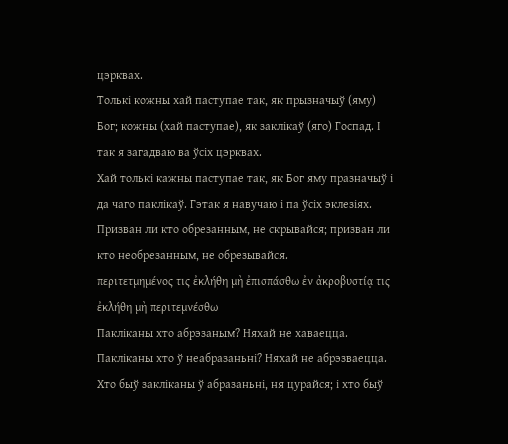цэрквах.
Толькі кожны хай паступае так, як прызначыў (яму) Бог; кожны (хай паступае), як заклікаў (яго) Госпад. І так я загадваю ва ўсіх цэрквах.
Хай толькі кажны паступае так, як Бог яму празначыў і да чаго паклікаў. Гэтак я навучаю і па ўсіх эклезіях.
Призван ли кто обрезанным, не скрывайся; призван ли кто необрезанным, не обрезывайся.
περιτετμημένος τις ἐκλήθη μὴ ἐπισπάσθω ἐν ἀκροβυστίᾳ τις ἐκλήθη μὴ περιτεμνέσθω
Пакліканы хто абрэзаным? Няхай не хаваецца. Пакліканы хто ў неабразаньні? Няхай не абрэзваецца.
Хто быў закліканы ў абразаньні, ня цурайся; і хто быў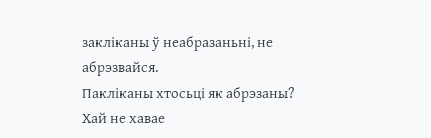закліканы ў неабразаньні, не абрэзвайся.
Пакліканы хтосьці як абрэзаны? Хай не хавае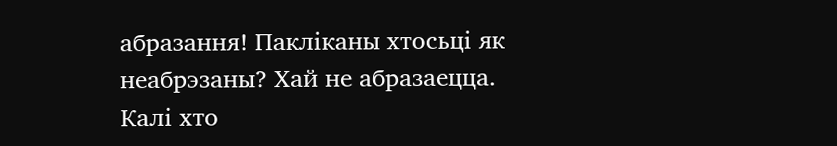абразання! Пакліканы хтосьці як неабрэзаны? Хай не абразаецца.
Калі хто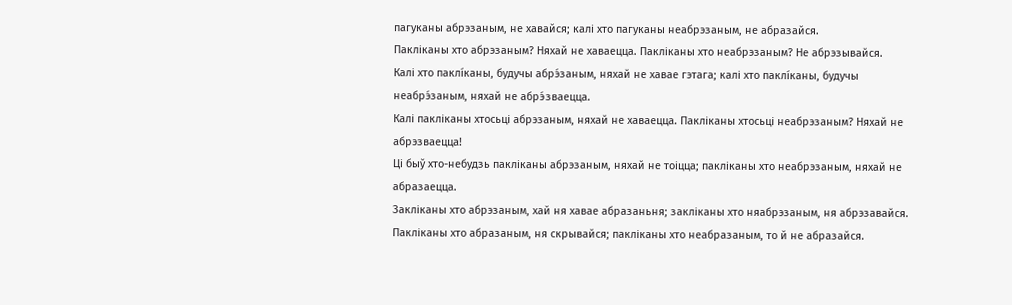пагуканы абрэзаным, не хавайся; калі хто пагуканы неабрэзаным, не абразайся.
Пакліканы хто абрэзаным? Няхай не хаваецца. Пакліканы хто неабрэзаным? Не абрэзывайся.
Калі хто паклíканы, будучы абрэ́заным, няхай не хавае гэтага; калі хто паклíканы, будучы неабрэ́заным, няхай не абрэ́зваецца.
Калі пакліканы хтосьці абрэзаным, няхай не хаваецца. Пакліканы хтосьці неабрэзаным? Няхай не абрэзваецца!
Ці быў хто-небудзь пакліканы абрэзаным, няхай не тоіцца; пакліканы хто неабрэзаным, няхай не абразаецца.
Закліканы хто абрэзаным, хай ня хавае абразаньня; закліканы хто няабрэзаным, ня абрэзавайся.
Пакліканы хто абразаным, ня скрывайся; пакліканы хто неабразаным, то й не абразайся.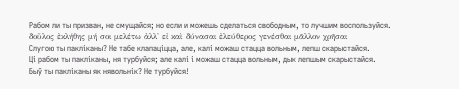Рабом ли ты призван, не смущайся; но если и можешь сделаться свободным, то лучшим воспользуйся.
δοῦλος ἐκλήθης μή σοι μελέτω ἀλλ' εἰ καὶ δύνασαι ἐλεύθερος γενέσθαι μᾶλλον χρῆσαι
Слугою ты пакліканы? Не табе клапаціцца, але, калі можаш стацца вольным, лепш скарыстайся.
Ці рабом ты пакліканы, ня турбуйся; але калі і можаш стацца вольным, дык лепшым скарыстайся.
Быў ты пакліканы як нявольнік? Не турбуйся!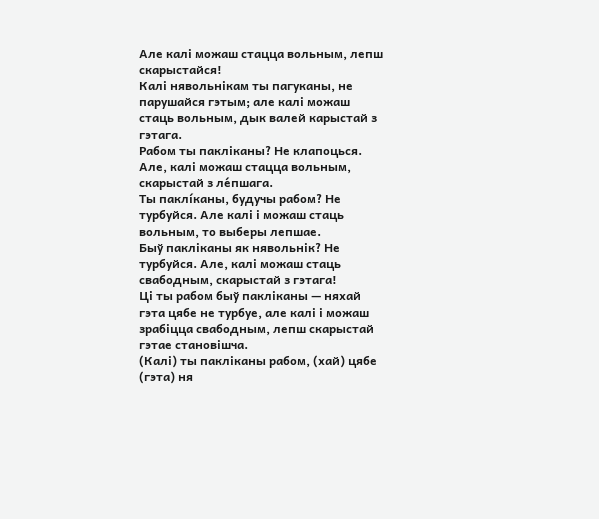Але калі можаш стацца вольным, лепш скарыстайся!
Калі нявольнікам ты пагуканы, не парушайся гэтым; але калі можаш стаць вольным, дык валей карыстай з гэтага.
Рабом ты пакліканы? Не клапоцься. Але, калі можаш стацца вольным, скарыстай з ле́пшага.
Ты паклíканы, будучы рабом? Не турбуйся. Але калі і можаш стаць вольным, то выберы лепшае.
Быў пакліканы як нявольнік? Не турбуйся. Але, калі можаш стаць свабодным, скарыстай з гэтага!
Ці ты рабом быў пакліканы — няхай гэта цябе не турбуе, але калі і можаш зрабіцца свабодным, лепш скарыстай гэтае становішча.
(Калі) ты пакліканы рабом, (хай) цябе (гэта) ня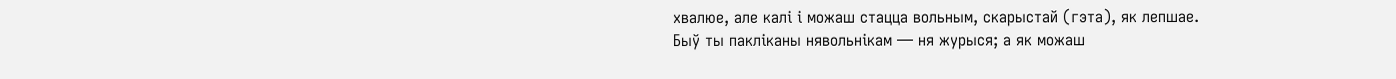хвалюе, але калі і можаш стацца вольным, скарыстай (гэта), як лепшае.
Быў ты пакліканы нявольнікам — ня журыся; а як можаш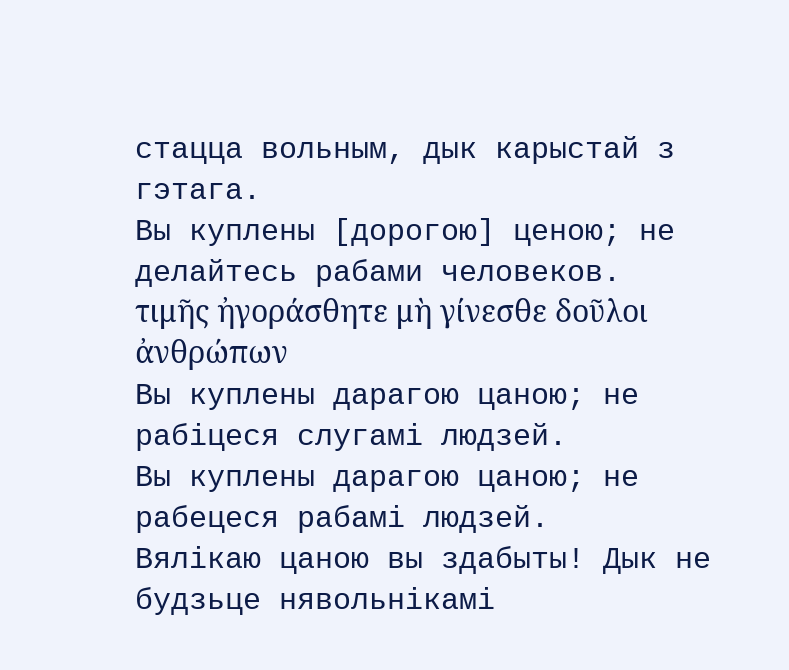стацца вольным, дык карыстай з гэтага.
Вы куплены [дорогою] ценою; не делайтесь рабами человеков.
τιμῆς ἠγοράσθητε μὴ γίνεσθε δοῦλοι ἀνθρώπων
Вы куплены дарагою цаною; не рабіцеся слугамі людзей.
Вы куплены дарагою цаною; не рабецеся рабамі людзей.
Вялікаю цаною вы здабыты! Дык не будзьце нявольнікамі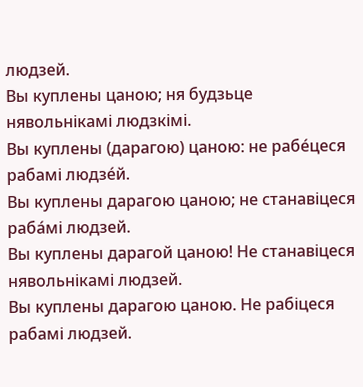людзей.
Вы куплены цаною; ня будзьце нявольнікамі людзкімі.
Вы куплены (дарагою) цаною: не рабе́цеся рабамі людзе́й.
Вы куплены дарагою цаною; не станавіцеся раба́мі людзей.
Вы куплены дарагой цаною! Не станавіцеся нявольнікамі людзей.
Вы куплены дарагою цаною. Не рабіцеся рабамі людзей.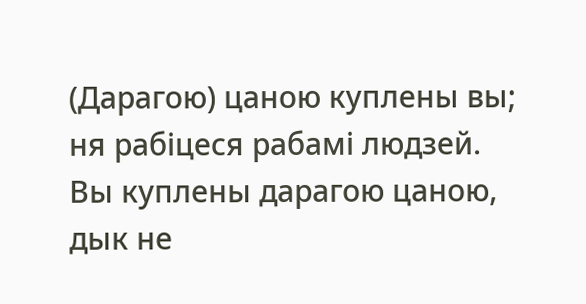(Дарагою) цаною куплены вы; ня рабіцеся рабамі людзей.
Вы куплены дарагою цаною, дык не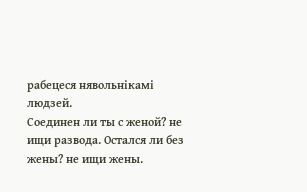рабецеся нявольнікамі людзей.
Соединен ли ты с женой? не ищи развода. Остался ли без жены? не ищи жены.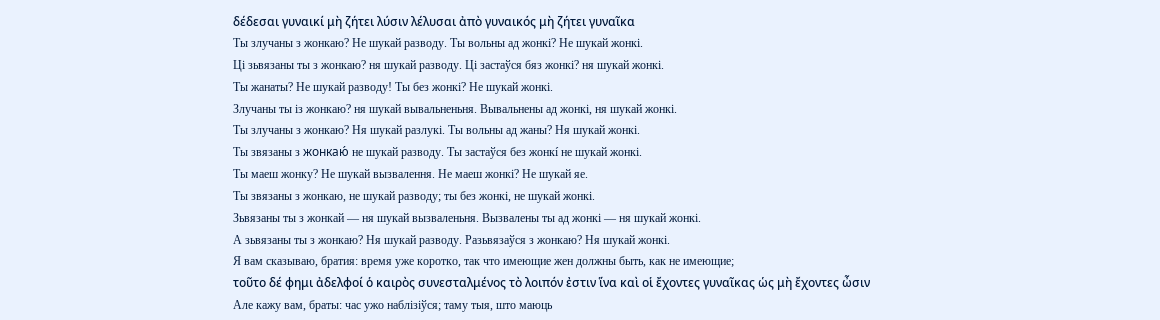δέδεσαι γυναικί μὴ ζήτει λύσιν λέλυσαι ἀπὸ γυναικός μὴ ζήτει γυναῖκα
Ты злучаны з жонкаю? Не шукай разводу. Ты вольны ад жонкі? Не шукай жонкі.
Ці зьвязаны ты з жонкаю? ня шукай разводу. Ці застаўся бяз жонкі? ня шукай жонкі.
Ты жанаты? Не шукай разводу! Ты без жонкі? Не шукай жонкі.
Злучаны ты із жонкаю? ня шукай вывальненьня. Вывальнены ад жонкі, ня шукай жонкі.
Ты злучаны з жонкаю? Ня шукай разлукі. Ты вольны ад жаны? Ня шукай жонкі.
Ты звязаны з жонкаю́ не шукай разводу. Ты застаўся без жонкí не шукай жонкі.
Ты маеш жонку? Не шукай вызвалення. Не маеш жонкі? Не шукай яе.
Ты звязаны з жонкаю, не шукай разводу; ты без жонкі, не шукай жонкі.
Зьвязаны ты з жонкай — ня шукай вызваленьня. Вызвалены ты ад жонкі — ня шукай жонкі.
А зьвязаны ты з жонкаю? Ня шукай разводу. Разьвязаўся з жонкаю? Ня шукай жонкі.
Я вам сказываю, братия: время уже коротко, так что имеющие жен должны быть, как не имеющие;
τοῦτο δέ φημι ἀδελφοί ὁ καιρὸς συνεσταλμένος τὸ λοιπόν ἐστιν ἵνα καὶ οἱ ἔχοντες γυναῖκας ὡς μὴ ἔχοντες ὦσιν
Але кажу вам, браты: час ужо наблізіўся; таму тыя, што маюць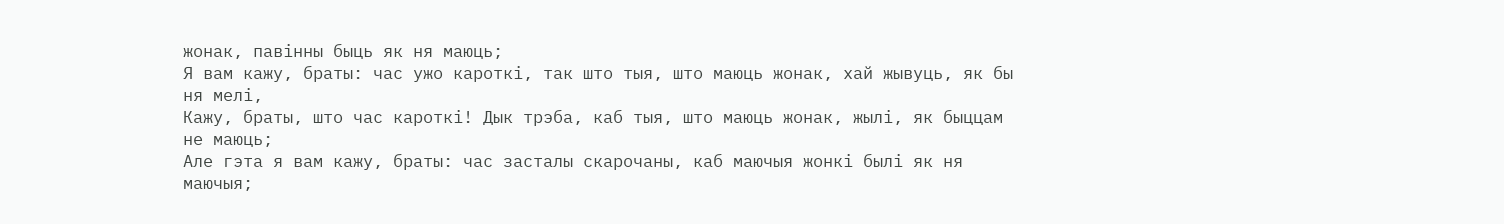жонак, павінны быць як ня маюць;
Я вам кажу, браты: час ужо кароткі, так што тыя, што маюць жонак, хай жывуць, як бы ня мелі,
Кажу, браты, што час кароткі! Дык трэба, каб тыя, што маюць жонак, жылі, як быццам не маюць;
Але гэта я вам кажу, браты: час засталы скарочаны, каб маючыя жонкі былі як ня маючыя;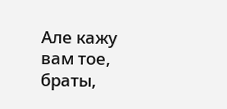Але кажу вам тое, браты,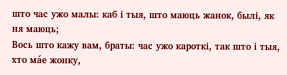што час ужо малы: каб і тыя, што маюць жанок, былі, як ня маюць;
Вось што кажу вам, браты: час ужо кароткі, так што і тыя, хто ма́е жонку,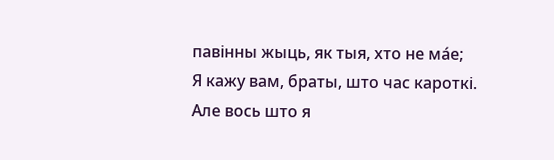павінны жыць, як тыя, хто не ма́е;
Я кажу вам, браты, што час кароткі.
Але вось што я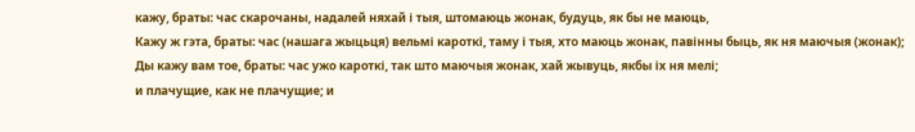кажу, браты: час скарочаны, надалей няхай і тыя, штомаюць жонак, будуць, як бы не маюць,
Кажу ж гэта, браты: час (нашага жыцьця) вельмі кароткі, таму і тыя, хто маюць жонак, павінны быць, як ня маючыя (жонак);
Ды кажу вам тое, браты: час ужо кароткі, так што маючыя жонак, хай жывуць, якбы іх ня мелі;
и плачущие, как не плачущие; и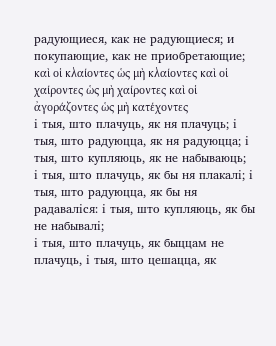радующиеся, как не радующиеся; и покупающие, как не приобретающие;
καὶ οἱ κλαίοντες ὡς μὴ κλαίοντες καὶ οἱ χαίροντες ὡς μὴ χαίροντες καὶ οἱ ἀγοράζοντες ὡς μὴ κατέχοντες
і тыя, што плачуць, як ня плачуць; і тыя, што радуюцца, як ня радуюцца; і тыя, што купляюць, як не набываюць;
і тыя, што плачуць, як бы ня плакалі; і тыя, што радуюцца, як бы ня радаваліся: і тыя, што купляюць, як бы не набывалі;
і тыя, што плачуць, як быццам не плачуць, і тыя, што цешацца, як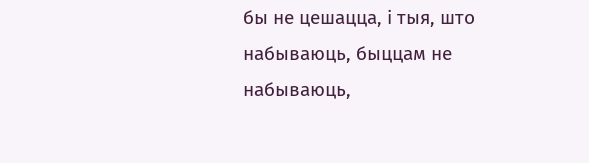бы не цешацца, і тыя, што набываюць, быццам не набываюць,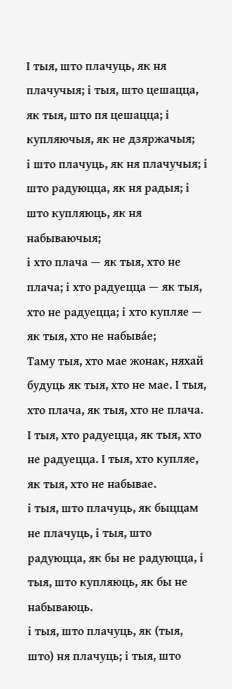І тыя, што плачуць, як ня плачучыя; і тыя, што цешацца, як тыя, што пя цешацца; і купляючыя, як не дзяржачыя;
і што плачуць, як ня плачучыя; і што радуюцца, як ня радыя; і што купляюць, як ня набываючыя;
і хто плача — як тыя, хто не плача; і хто радуецца — як тыя, хто не радуецца; і хто купляе — як тыя, хто не набыва́е;
Таму тыя, хто мае жонак, няхай будуць як тыя, хто не мае. І тыя, хто плача, як тыя, хто не плача. І тыя, хто радуецца, як тыя, хто не радуецца. І тыя, хто купляе, як тыя, хто не набывае.
і тыя, што плачуць, як быццам не плачуць, і тыя, што радуюцца, як бы не радуюцца, і тыя, што купляюць, як бы не набываюць.
і тыя, што плачуць, як (тыя, што) ня плачуць; і тыя, што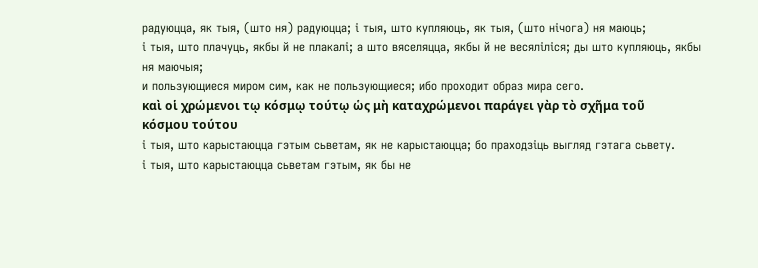радуюцца, як тыя, (што ня) радуюцца; і тыя, што купляюць, як тыя, (што нічога) ня маюць;
і тыя, што плачуць, якбы й не плакалі; а што вяселяцца, якбы й не весяліліся; ды што купляюць, якбы ня маючыя;
и пользующиеся миром сим, как не пользующиеся; ибо проходит образ мира сего.
καὶ οἱ χρώμενοι τῳ κόσμῳ τούτῳ ὡς μὴ καταχρώμενοι παράγει γὰρ τὸ σχῆμα τοῦ κόσμου τούτου
і тыя, што карыстаюцца гэтым сьветам, як не карыстаюцца; бо праходзіць выгляд гэтага сьвету.
і тыя, што карыстаюцца сьветам гэтым, як бы не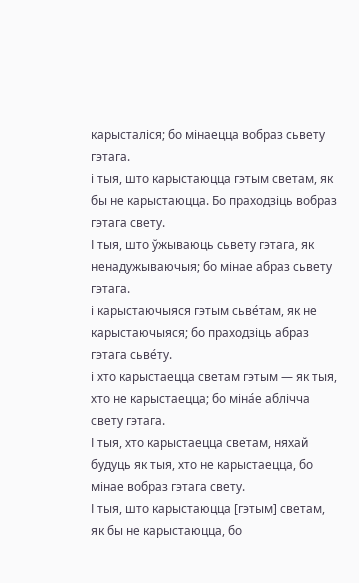карысталіся; бо мінаецца вобраз сьвету гэтага.
і тыя, што карыстаюцца гэтым светам, як бы не карыстаюцца. Бо праходзіць вобраз гэтага свету.
І тыя, што ўжываюць сьвету гэтага, як ненадужываючыя; бо мінае абраз сьвету гэтага.
і карыстаючыяся гэтым сьве́там, як не карыстаючыяся; бо праходзіць абраз гэтага сьве́ту.
і хто карыстаецца светам гэтым — як тыя, хто не карыстаецца; бо міна́е аблічча свету гэтага.
І тыя, хто карыстаецца светам, няхай будуць як тыя, хто не карыстаецца, бо мінае вобраз гэтага свету.
І тыя, што карыстаюцца [гэтым] светам, як бы не карыстаюцца, бо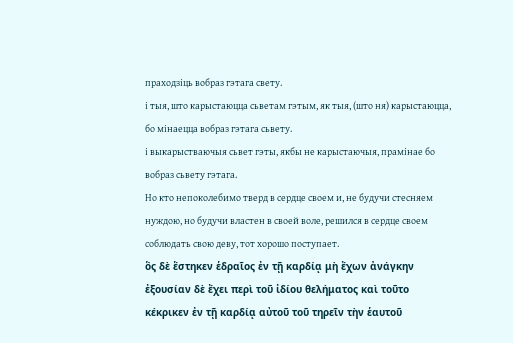праходзіць вобраз гэтага свету.
і тыя, што карыстаюцца сьветам гэтым, як тыя, (што ня) карыстаюцца, бо мінаецца вобраз гэтага сьвету.
і выкарыстваючыя сьвет гэты, якбы не карыстаючыя, прамінае бо вобраз сьвету гэтага.
Но кто непоколебимо тверд в сердце своем и, не будучи стесняем нуждою, но будучи властен в своей воле, решился в сердце своем соблюдать свою деву, тот хорошо поступает.
ὃς δὲ ἕστηκεν ἑδραῖος ἐν τῇ καρδίᾳ μὴ ἔχων ἀνάγκην ἐξουσίαν δὲ ἔχει περὶ τοῦ ἰδίου θελήματος καὶ τοῦτο κέκρικεν ἐν τῇ καρδίᾳ αὐτοῦ τοῦ τηρεῖν τὴν ἑαυτοῦ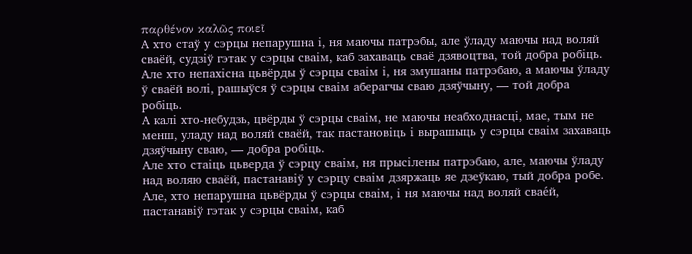παρθένον καλῶς ποιεῖ
А хто стаў у сэрцы непарушна і, ня маючы патрэбы, але ўладу маючы над воляй сваёй, судзіў гэтак у сэрцы сваім, каб захаваць сваё дзявоцтва, той добра робіць.
Але хто непахісна цьвёрды ў сэрцы сваім і, ня змушаны патрэбаю, а маючы ўладу ў сваёй волі, рашыўся ў сэрцы сваім аберагчы сваю дзяўчыну, — той добра робіць.
А калі хто-небудзь, цвёрды ў сэрцы сваім, не маючы неабходнасці, мае, тым не менш, уладу над воляй сваёй, так пастановіць і вырашыць у сэрцы сваім захаваць дзяўчыну сваю, — добра робіць.
Але хто стаіць цьверда ў сэрцу сваім, ня прысілены патрэбаю, але, маючы ўладу над воляю сваёй, пастанавіў у сэрцу сваім дзяржаць яе дзеўкаю, тый добра робе.
Але, хто непарушна цьвёрды ў сэрцы сваім, і ня маючы над воляй свае́й, пастанавіў гэтак у сэрцы сваім, каб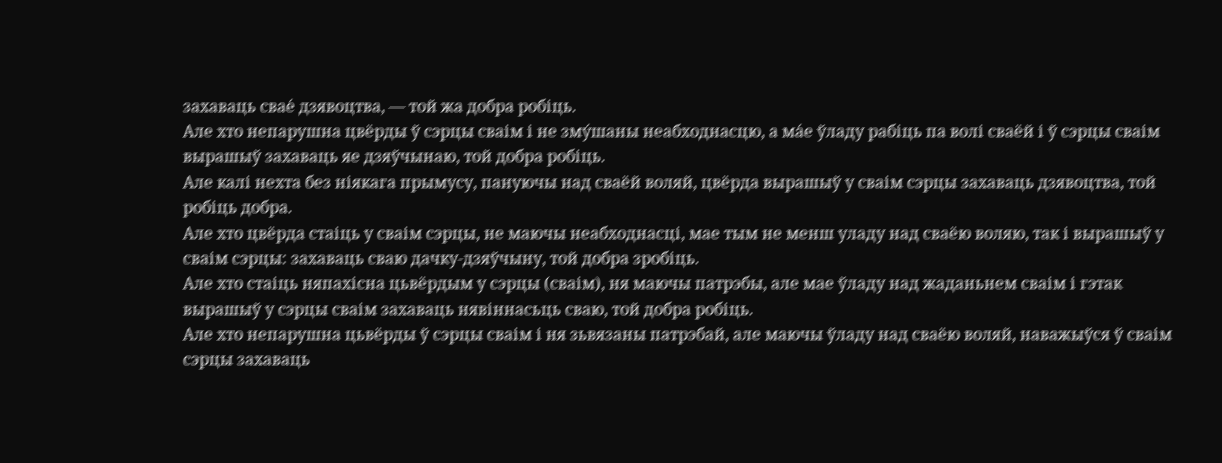захаваць свае́ дзявоцтва, — той жа добра робіць.
Але хто непарушна цвёрды ў сэрцы сваім і не зму́шаны неабходнасцю, а ма́е ўладу рабіць па волі сваёй і ў сэрцы сваім вырашыў захаваць яе дзяўчынаю, той добра робіць.
Але калі нехта без ніякага прымусу, пануючы над сваёй воляй, цвёрда вырашыў у сваім сэрцы захаваць дзявоцтва, той робіць добра.
Але хто цвёрда стаіць у сваім сэрцы, не маючы неабходнасці, мае тым не менш уладу над сваёю воляю, так і вырашыў у сваім сэрцы: захаваць сваю дачку-дзяўчыну, той добра зробіць.
Але хто стаіць няпахісна цьвёрдым у сэрцы (сваім), ня маючы патрэбы, але мае ўладу над жаданьнем сваім і гэтак вырашыў у сэрцы сваім захаваць нявіннасьць сваю, той добра робіць.
Але хто непарушна цьвёрды ў сэрцы сваім і ня зьвязаны патрэбай, але маючы ўладу над сваёю воляй, наважыўся ў сваім сэрцы захаваць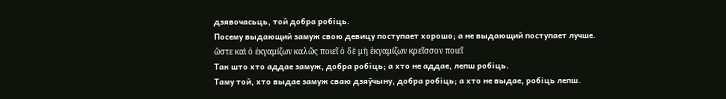дзявочасьць, той добра робіць.
Посему выдающий замуж свою девицу поступает хорошо; а не выдающий поступает лучше.
ὥστε καὶ ὁ ἐκγαμίζων καλῶς ποιεῖ ὁ δὲ μὴ ἑκγαμίζων κρεῖσσον ποιεῖ
Так што хто аддае замуж, добра робіць; а хто не аддае, лепш робіць.
Таму той, хто выдае замуж сваю дзяўчыну, добра робіць; а хто не выдае, робіць лепш.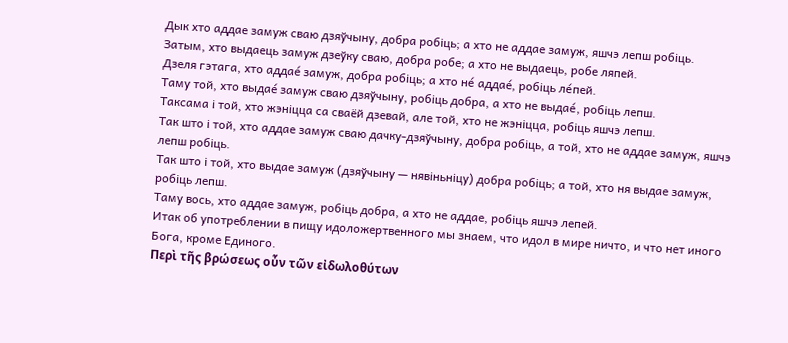Дык хто аддае замуж сваю дзяўчыну, добра робіць; а хто не аддае замуж, яшчэ лепш робіць.
Затым, хто выдаець замуж дзеўку сваю, добра робе; а хто не выдаець, робе ляпей.
Дзеля гэтага, хто аддае́ замуж, добра робіць; а хто не́ аддае́, робіць ле́пей.
Таму той, хто выдае́ замуж сваю дзяўчыну, робіць добра, а хто не выдае́, робіць лепш.
Таксама і той, хто жэніцца са сваёй дзевай, але той, хто не жэніцца, робіць яшчэ лепш.
Так што і той, хто аддае замуж сваю дачку-дзяўчыну, добра робіць, а той, хто не аддае замуж, яшчэ лепш робіць.
Так што і той, хто выдае замуж (дзяўчыну — нявіньніцу) добра робіць; а той, хто ня выдае замуж, робіць лепш.
Таму вось, хто аддае замуж, робіць добра, а хто не аддае, робіць яшчэ лепей.
Итак об употреблении в пищу идоложертвенного мы знаем, что идол в мире ничто, и что нет иного Бога, кроме Единого.
Περὶ τῆς βρώσεως οὖν τῶν εἰδωλοθύτων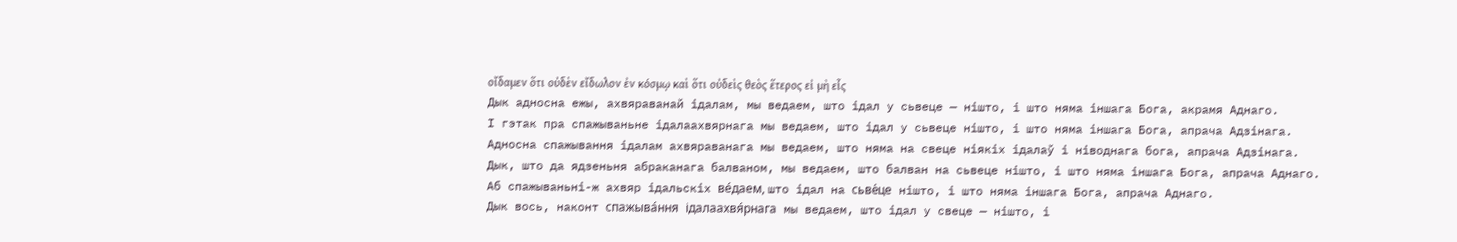οἴδαμεν ὅτι οὐδὲν εἴδωλον ἐν κόσμῳ καὶ ὅτι οὐδεὶς θεὸς ἕτερος εἰ μὴ εἷς
Дык адносна ежы, ахвяраванай ідалам, мы ведаем, што ідал у сьвеце — нішто, і што няма іншага Бога, акрамя Аднаго.
І гэтак пра спажываньне ідалаахвярнага мы ведаем, што ідал у сьвеце нішто, і што няма іншага Бога, апрача Адзінага.
Адносна спажывання ідалам ахвяраванага мы ведаем, што няма на свеце ніякіх ідалаў і ніводнага бога, апрача Адзінага.
Дык, што да ядзеньня абраканага балваном, мы ведаем, што балван на сьвеце нішто, і што няма іншага Бога, апрача Аднаго.
Аб спажываньні-ж ахвяр ідальскіх ве́даем, што ідал на сьве́це нішто, і што няма іншага Бога, апрача Аднаго.
Дык вось, наконт спажыва́ння ідалаахвя́рнага мы ведаем, што ідал у свеце — нішто, і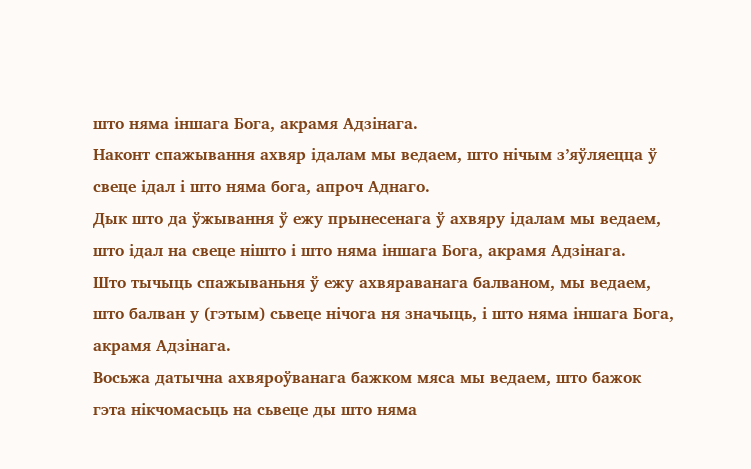што няма іншага Бога, акрамя Адзінага.
Наконт спажывання ахвяр ідалам мы ведаем, што нічым з’яўляецца ў свеце ідал і што няма бога, апроч Аднаго.
Дык што да ўжывання ў ежу прынесенага ў ахвяру ідалам мы ведаем, што ідал на свеце нішто і што няма іншага Бога, акрамя Адзінага.
Што тычыць спажываньня ў ежу ахвяраванага балваном, мы ведаем, што балван у (гэтым) сьвеце нічога ня значыць, і што няма іншага Бога, акрамя Адзінага.
Восьжа датычна ахвяроўванага бажком мяса мы ведаем, што бажок гэта нікчомасьць на сьвеце ды што няма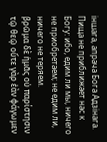іншага, апрача Бога Адзінага.
Пища не приближает нас к Богу: ибо, едим ли мы, ничего не приобретаем; не едим ли, ничего не теряем.
βρῶμα δὲ ἡμᾶς οὐ παρίστησιν τῷ θεῷ οὔτε γὰρ ἐὰν φάγωμεν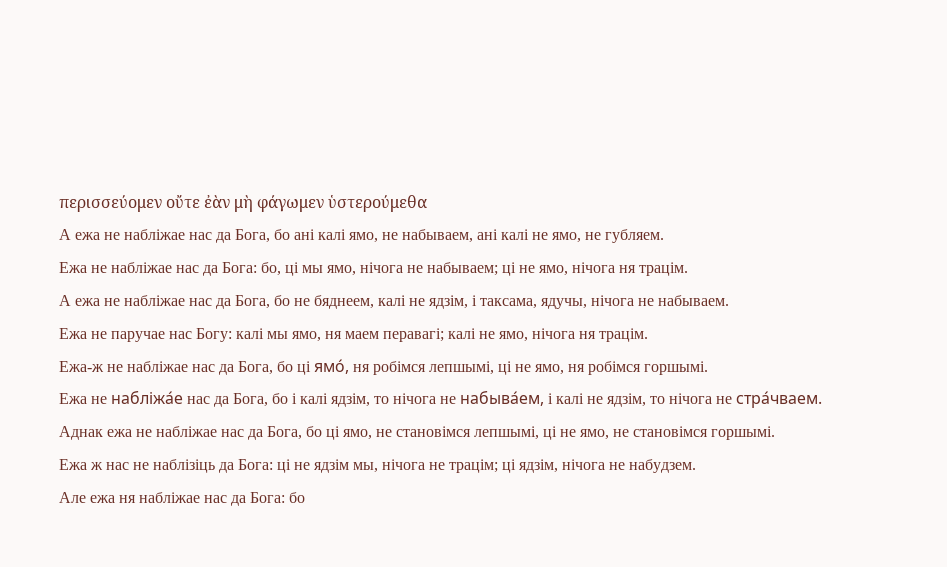περισσεύομεν οὔτε ἐὰν μὴ φάγωμεν ὑστερούμεθα
А ежа не набліжае нас да Бога, бо ані калі ямо, не набываем, ані калі не ямо, не губляем.
Ежа не набліжае нас да Бога: бо, ці мы ямо, нічога не набываем; ці не ямо, нічога ня трацім.
А ежа не набліжае нас да Бога, бо не бяднеем, калі не ядзім, і таксама, ядучы, нічога не набываем.
Ежа не паручае нас Богу: калі мы ямо, ня маем перавагі; калі не ямо, нічога ня трацім.
Ежа-ж не набліжае нас да Бога, бо ці ямо́, ня робімся лепшымі, ці не ямо, ня робімся горшымі.
Ежа не набліжа́е нас да Бога, бо і калі ядзім, то нічога не набыва́ем, і калі не ядзім, то нічога не стра́чваем.
Аднак ежа не набліжае нас да Бога, бо ці ямо, не становімся лепшымі, ці не ямо, не становімся горшымі.
Ежа ж нас не наблізіць да Бога: ці не ядзім мы, нічога не трацім; ці ядзім, нічога не набудзем.
Але ежа ня набліжае нас да Бога: бо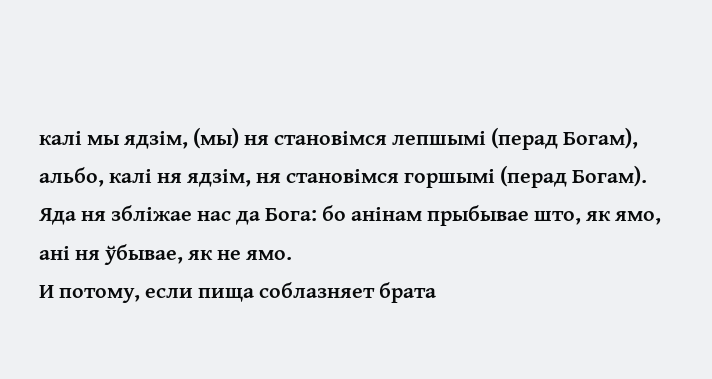калі мы ядзім, (мы) ня становімся лепшымі (перад Богам), альбо, калі ня ядзім, ня становімся горшымі (перад Богам).
Яда ня збліжае нас да Бога: бо анінам прыбывае што, як ямо, ані ня ўбывае, як не ямо.
И потому, если пища соблазняет брата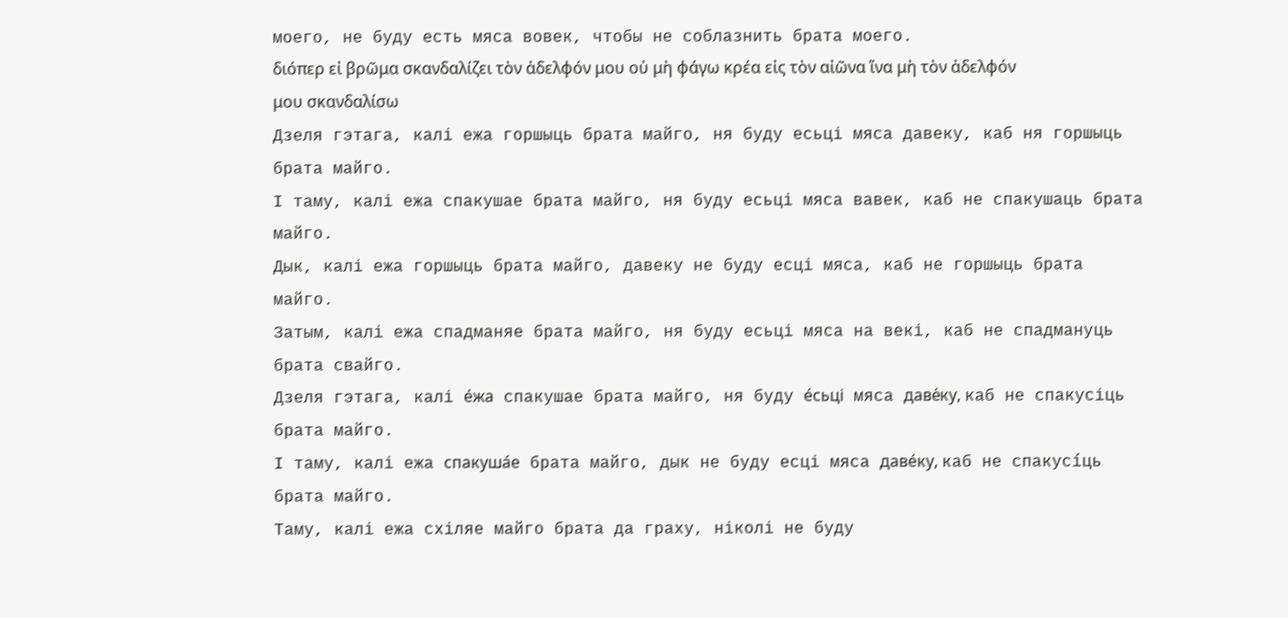моего, не буду есть мяса вовек, чтобы не соблазнить брата моего.
διόπερ εἰ βρῶμα σκανδαλίζει τὸν ἀδελφόν μου οὐ μὴ φάγω κρέα εἰς τὸν αἰῶνα ἵνα μὴ τὸν ἀδελφόν μου σκανδαλίσω
Дзеля гэтага, калі ежа горшыць брата майго, ня буду есьці мяса давеку, каб ня горшыць брата майго.
І таму, калі ежа спакушае брата майго, ня буду есьці мяса вавек, каб не спакушаць брата майго.
Дык, калі ежа горшыць брата майго, давеку не буду есці мяса, каб не горшыць брата майго.
Затым, калі ежа спадманяе брата майго, ня буду есьці мяса на векі, каб не спадмануць брата свайго.
Дзеля гэтага, калі е́жа спакушае брата майго, ня буду е́сьці мяса даве́ку, каб не спакусіць брата майго.
І таму, калі ежа спакуша́е брата майго, дык не буду есці мяса даве́ку, каб не спакусíць брата майго.
Таму, калі ежа схіляе майго брата да граху, ніколі не буду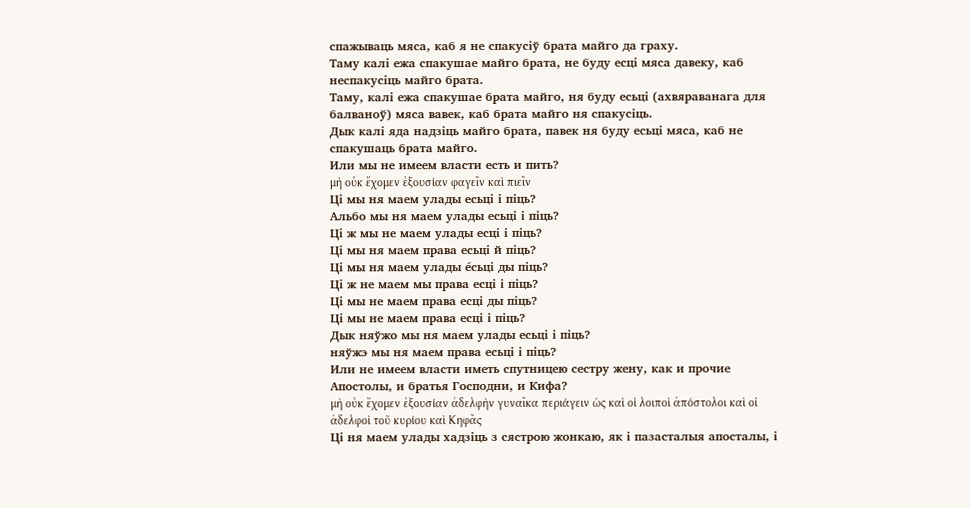спажываць мяса, каб я не спакусіў брата майго да граху.
Таму калі ежа спакушае майго брата, не буду есці мяса давеку, каб неспакусіць майго брата.
Таму, калі ежа спакушае брата майго, ня буду есьці (ахвяраванага для балваноў) мяса вавек, каб брата майго ня спакусіць.
Дык калі яда надзіць майго брата, павек ня буду есьці мяса, каб не спакушаць брата майго.
Или мы не имеем власти есть и пить?
μὴ οὐκ ἔχομεν ἐξουσίαν φαγεῖν καὶ πιεῖν
Ці мы ня маем улады есьці і піць?
Альбо мы ня маем улады есьці і піць?
Ці ж мы не маем улады есці і піць?
Ці мы ня маем права есьці й піць?
Ці мы ня маем улады е́сьці ды піць?
Ці ж не маем мы права есці і піць?
Ці мы не маем права есці ды піць?
Ці мы не маем права есці і піць?
Дык няўжо мы ня маем улады есьці і піць?
няўжэ мы ня маем права есьці і піць?
Или не имеем власти иметь спутницею сестру жену, как и прочие Апостолы, и братья Господни, и Кифа?
μὴ οὐκ ἔχομεν ἐξουσίαν ἀδελφὴν γυναῖκα περιάγειν ὡς καὶ οἱ λοιποὶ ἀπόστολοι καὶ οἱ ἀδελφοὶ τοῦ κυρίου καὶ Κηφᾶς
Ці ня маем улады хадзіць з сястрою жонкаю, як і пазасталыя апосталы, і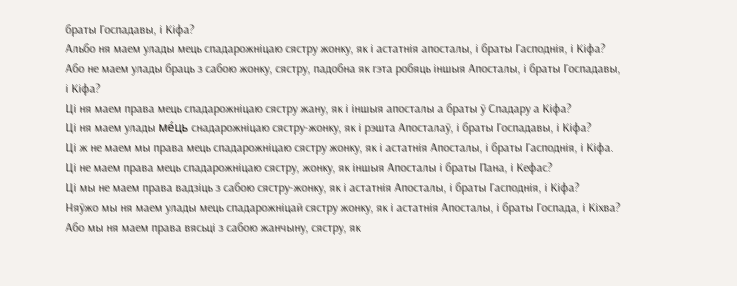браты Госпадавы, і Кіфа?
Альбо ня маем улады мець спадарожніцаю сястру жонку, як і астатнія апосталы, і браты Гасподнія, і Кіфа?
Або не маем улады браць з сабою жонку, сястру, падобна як гэта робяць іншыя Апосталы, і браты Госпадавы, і Кіфа?
Ці ня маем права мець спадарожніцаю сястру жану, як і іншыя апосталы а браты ў Спадару а Кіфа?
Ці ня маем улады ме́ць снадарожніцаю сястру-жонку, як і рэшта Апосталаў, і браты Госпадавы, і Кіфа?
Ці ж не маем мы права мець спадарожніцаю сястру жонку, як і астатнія Апосталы, і браты Гасподнія, і Кіфа.
Ці не маем права мець спадарожніцаю сястру, жонку, як іншыя Апосталы і браты Пана, і Кефас?
Ці мы не маем права вадзіць з сабою сястру-жонку, як і астатнія Апосталы, і браты Гасподнія, і Кіфа?
Няўжо мы ня маем улады мець спадарожніцай сястру жонку, як і астатнія Апосталы, і браты Госпада, і Кіхва?
Або мы ня маем права вясьці з сабою жанчыну, сястру, як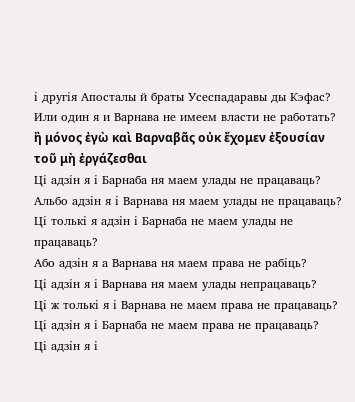і другія Апосталы й браты Усеспадаравы ды Кэфас?
Или один я и Варнава не имеем власти не работать?
ἢ μόνος ἐγὼ καὶ Βαρναβᾶς οὐκ ἔχομεν ἐξουσίαν τοῦ μὴ ἐργάζεσθαι
Ці адзін я і Барнаба ня маем улады не працаваць?
Альбо адзін я і Варнава ня маем улады не працаваць?
Ці толькі я адзін і Барнаба не маем улады не працаваць?
Або адзін я а Варнава ня маем права не рабіць?
Ці адзін я і Варнава ня маем улады непрацаваць?
Ці ж толькі я і Варнава не маем права не працаваць?
Ці адзін я і Барнаба не маем права не працаваць?
Ці адзін я і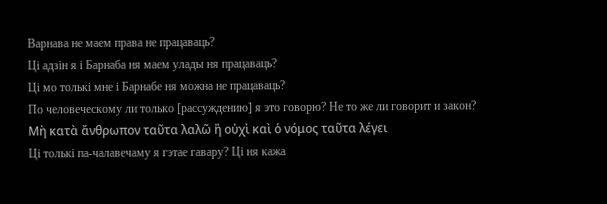Варнава не маем права не працаваць?
Ці адзін я і Барнаба ня маем улады ня працаваць?
Ці мо толькі мне і Барнабе ня можна не працаваць?
По человеческому ли только [рассуждению] я это говорю? Не то же ли говорит и закон?
Μὴ κατὰ ἄνθρωπον ταῦτα λαλῶ ἢ οὐχὶ καὶ ὁ νόμος ταῦτα λέγει
Ці толькі па-чалавечаму я гэтае гавару? Ці ня кажа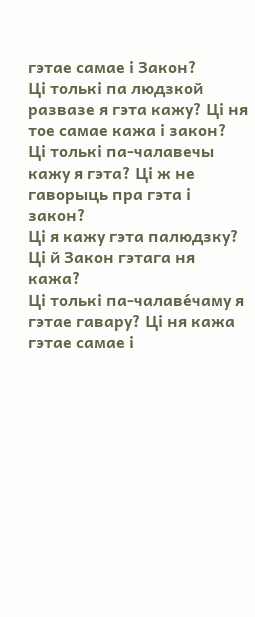гэтае самае і Закон?
Ці толькі па людзкой развазе я гэта кажу? Ці ня тое самае кажа і закон?
Ці толькі па-чалавечы кажу я гэта? Ці ж не гаворыць пра гэта і закон?
Ці я кажу гэта палюдзку? Ці й Закон гэтага ня кажа?
Ці толькі па-чалаве́чаму я гэтае гавару? Ці ня кажа гэтае самае і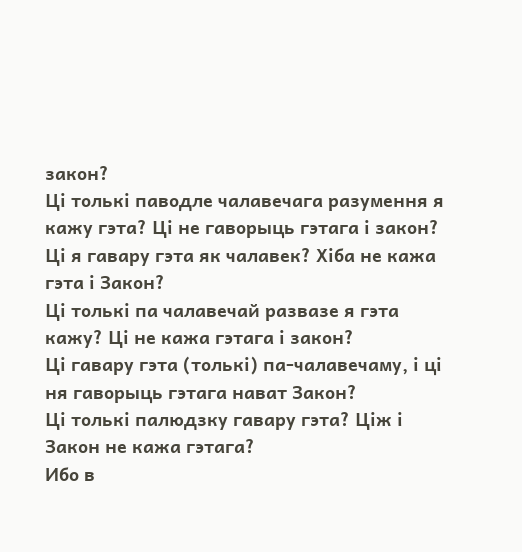закон?
Ці толькі паводле чалавечага разумення я кажу гэта? Ці не гаворыць гэтага і закон?
Ці я гавару гэта як чалавек? Хіба не кажа гэта і Закон?
Ці толькі па чалавечай развазе я гэта кажу? Ці не кажа гэтага і закон?
Ці гавару гэта (толькі) па-чалавечаму, і ці ня гаворыць гэтага нават Закон?
Ці толькі палюдзку гавару гэта? Ціж і Закон не кажа гэтага?
Ибо в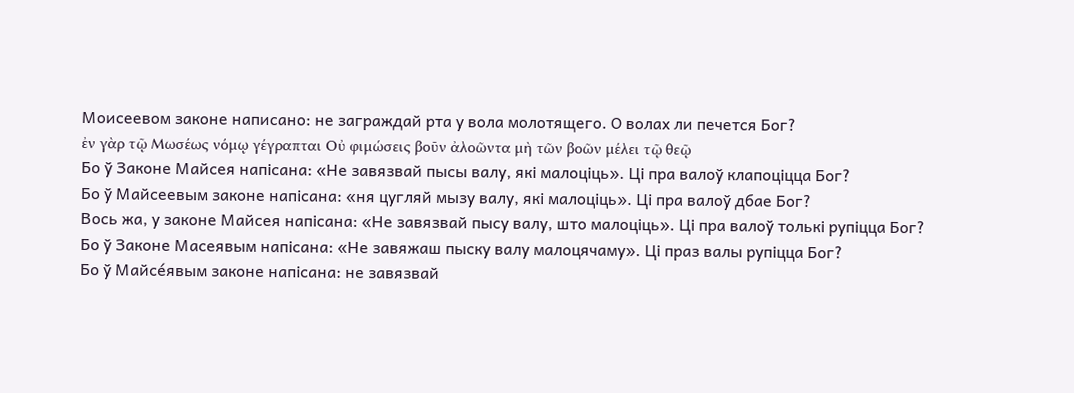Моисеевом законе написано: не заграждай рта у вола молотящего. О волах ли печется Бог?
ἐν γὰρ τῷ Μωσέως νόμῳ γέγραπται Οὐ φιμώσεις βοῦν ἀλοῶντα μὴ τῶν βοῶν μέλει τῷ θεῷ
Бо ў Законе Майсея напісана: «Не завязвай пысы валу, які малоціць». Ці пра валоў клапоціцца Бог?
Бо ў Майсеевым законе напісана: «ня цугляй мызу валу, які малоціць». Ці пра валоў дбае Бог?
Вось жа, у законе Майсея напісана: «Не завязвай пысу валу, што малоціць». Ці пра валоў толькі рупіцца Бог?
Бо ў Законе Масеявым напісана: «Не завяжаш пыску валу малоцячаму». Ці праз валы рупіцца Бог?
Бо ў Майсе́явым законе напісана: не завязвай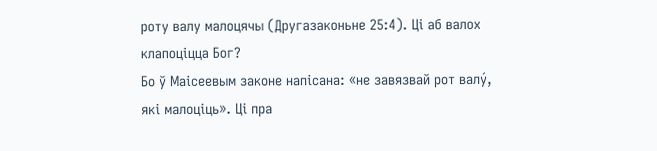роту валу малоцячы (Другазаконьне 25:4). Ці аб валох клапоціцца Бог?
Бо ў Маісеевым законе напісана: «не завязвай рот валу́, які малоціць». Ці пра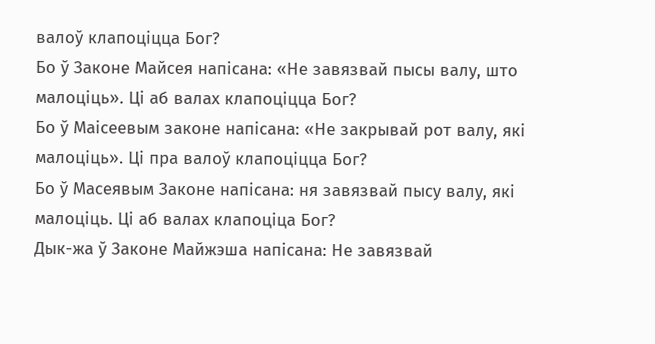валоў клапоціцца Бог?
Бо ў Законе Майсея напісана: «Не завязвай пысы валу, што малоціць». Ці аб валах клапоціцца Бог?
Бо ў Маісеевым законе напісана: «Не закрывай рот валу, які малоціць». Ці пра валоў клапоціцца Бог?
Бо ў Масеявым Законе напісана: ня завязвай пысу валу, які малоціць. Ці аб валах клапоціца Бог?
Дык-жа ў Законе Майжэша напісана: Не завязвай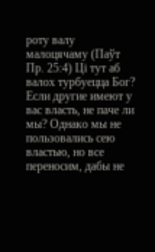роту валу малоцячаму (Паўт Пр. 25:4) Ці тут аб валох турбуецца Бог?
Если другие имеют у вас власть, не паче ли мы? Однако мы не пользовались сею властью, но все переносим, дабы не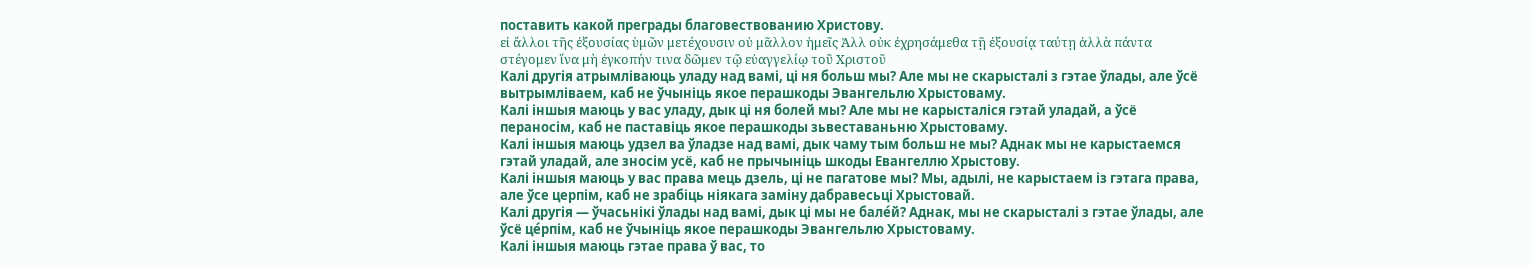поставить какой преграды благовествованию Христову.
εἰ ἄλλοι τῆς ἐξουσίας ὑμῶν μετέχουσιν οὐ μᾶλλον ἡμεῖς Ἀλλ οὐκ ἐχρησάμεθα τῇ ἐξουσίᾳ ταύτῃ ἀλλὰ πάντα στέγομεν ἵνα μὴ ἐγκοπήν τινα δῶμεν τῷ εὐαγγελίῳ τοῦ Χριστοῦ
Калі другія атрымліваюць уладу над вамі, ці ня больш мы? Але мы не скарысталі з гэтае ўлады, але ўсё вытрымліваем, каб не ўчыніць якое перашкоды Эвангельлю Хрыстоваму.
Калі іншыя маюць у вас уладу, дык ці ня болей мы? Але мы не карысталіся гэтай уладай, а ўсё пераносім, каб не паставіць якое перашкоды зьвеставаньню Хрыстоваму.
Калі іншыя маюць удзел ва ўладзе над вамі, дык чаму тым больш не мы? Аднак мы не карыстаемся гэтай уладай, але зносім усё, каб не прычыніць шкоды Евангеллю Хрыстову.
Калі іншыя маюць у вас права мець дзель, ці не пагатове мы? Мы, адылі, не карыстаем із гэтага права, але ўсе церпім, каб не зрабіць ніякага заміну дабравесьці Хрыстовай.
Калі другія — ўчасьнікі ўлады над вамі, дык ці мы не бале́й? Аднак, мы не скарысталі з гэтае ўлады, але ўсё це́рпім, каб не ўчыніць якое перашкоды Эвангельлю Хрыстоваму.
Калі іншыя маюць гэтае права ў вас, то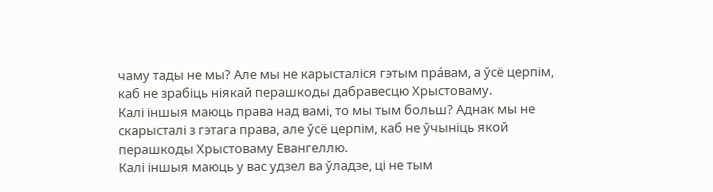чаму тады не мы? Але мы не карысталіся гэтым пра́вам, а ўсё церпім, каб не зрабіць ніякай перашкоды дабравесцю Хрыстоваму.
Калі іншыя маюць права над вамі, то мы тым больш? Аднак мы не скарысталі з гэтага права, але ўсё церпім, каб не ўчыніць якой перашкоды Хрыстоваму Евангеллю.
Калі іншыя маюць у вас удзел ва ўладзе, ці не тым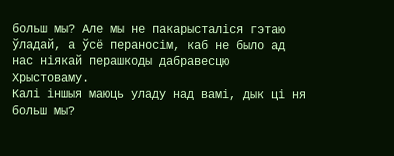больш мы? Але мы не пакарысталіся гэтаю ўладай, а ўсё пераносім, каб не было ад нас ніякай перашкоды дабравесцю Хрыстоваму.
Калі іншыя маюць уладу над вамі, дык ці ня больш мы?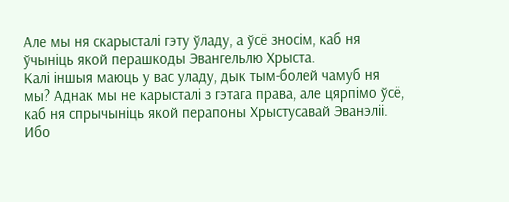Але мы ня скарысталі гэту ўладу, а ўсё зносім, каб ня ўчыніць якой перашкоды Эвангельлю Хрыста.
Калі іншыя маюць у вас уладу, дык тым-болей чамуб ня мы? Аднак мы не карысталі з гэтага права, але цярпімо ўсё, каб ня спрычыніць якой перапоны Хрыстусавай Эванэліі.
Ибо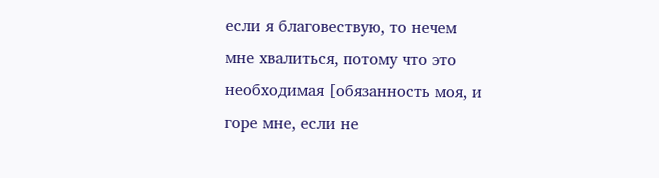если я благовествую, то нечем мне хвалиться, потому что это необходимая [обязанность моя, и горе мне, если не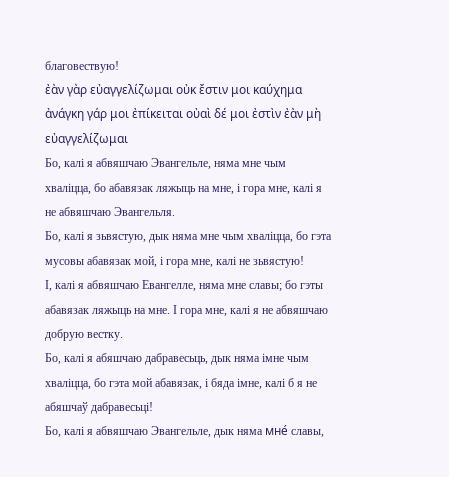благовествую!
ἐὰν γὰρ εὐαγγελίζωμαι οὐκ ἔστιν μοι καύχημα ἀνάγκη γάρ μοι ἐπίκειται οὐαὶ δέ μοι ἐστὶν ἐὰν μὴ εὐαγγελίζωμαι
Бо, калі я абвяшчаю Эвангельле, няма мне чым хваліцца, бо абавязак ляжыць на мне, і гора мне, калі я не абвяшчаю Эвангельля.
Бо, калі я зьвястую, дык няма мне чым хваліцца, бо гэта мусовы абавязак мой, і гора мне, калі не зьвястую!
І, калі я абвяшчаю Евангелле, няма мне славы; бо гэты абавязак ляжыць на мне. І гора мне, калі я не абвяшчаю добрую вестку.
Бо, калі я абяшчаю дабравесьць, дык няма імне чым хваліцца, бо гэта мой абавязак, і бяда імне, калі б я не абяшчаў дабравесьці!
Бо, калі я абвяшчаю Эвангельле, дык няма мне́ славы,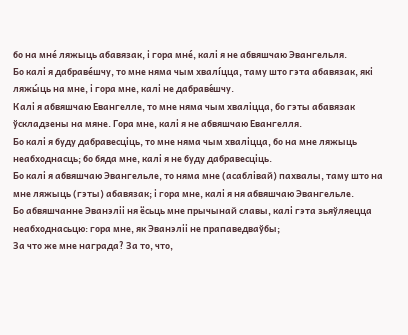бо на мне́ ляжыць абавязак, і гора мне́, калі я не абвяшчаю Эвангельля.
Бо калі я дабраве́шчу, то мне няма чым хвалíцца, таму што гэта абавязак, які ляжы́ць на мне, і гора мне, калі не дабраве́шчу.
Калі я абвяшчаю Евангелле, то мне няма чым хваліцца, бо гэты абавязак ўскладзены на мяне. Гора мне, калі я не абвяшчаю Евангелля.
Бо калі я буду дабравесціць, то мне няма чым хваліцца, бо на мне ляжыць неабходнасць; бо бяда мне, калі я не буду дабравесціць.
Бо калі я абвяшчаю Эвангельле, то няма мне (асаблівай) пахвалы, таму што на мне ляжыць (гэты) абавязак; і гора мне, калі я ня абвяшчаю Эвангельле.
Бо абвяшчанне Эванэліі ня ёсьць мне прычынай славы, калі гэта зьяўляецца неабходнасьцю: гора мне, як Эванэліі не прапаведваўбы;
За что же мне награда? За то, что,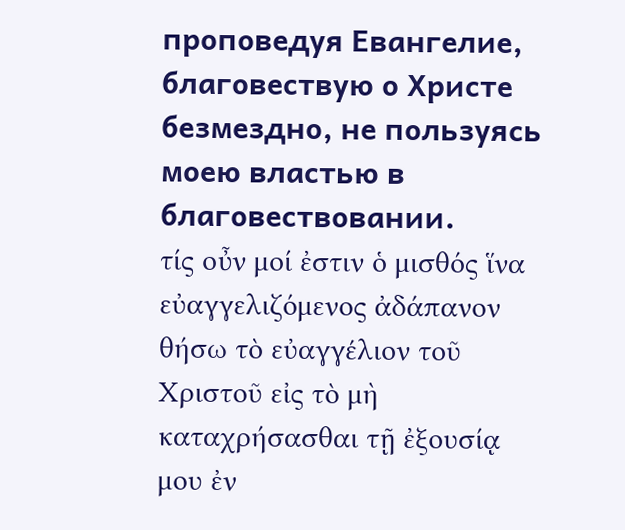проповедуя Евангелие, благовествую о Христе безмездно, не пользуясь моею властью в благовествовании.
τίς οὖν μοί ἐστιν ὁ μισθός ἵνα εὐαγγελιζόμενος ἀδάπανον θήσω τὸ εὐαγγέλιον τοῦ Χριστοῦ εἰς τὸ μὴ καταχρήσασθαι τῇ ἐξουσίᾳ μου ἐν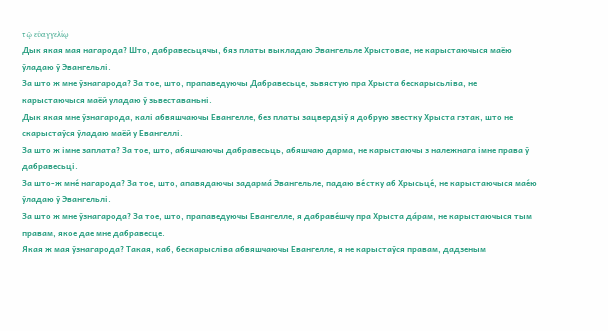τῷ εὐαγγελίῳ
Дык якая мая нагарода? Што, дабравесьцячы, бяз платы выкладаю Эвангельле Хрыстовае, не карыстаючыся маёю ўладаю ў Эвангельлі.
За што ж мне ўзнагарода? За тое, што, прапаведуючы Дабравесьце, зьвястую пра Хрыста бескарысьліва, не карыстаючыся маёй уладаю ў зьвеставаньні.
Дык якая мне ўзнагарода, калі абвяшчаючы Евангелле, без платы зацвердзіў я добрую звестку Хрыста гэтак, што не скарыстаўся ўладаю маёй у Евангеллі.
За што ж імне заплата? За тое, што, абяшчаючы дабравесьць, абяшчаю дарма, не карыстаючы з належнага імне права ў дабравесьці.
За што-ж мне́ нагарода? За тое, што, апавядаючы задарма́ Эвангельле, падаю ве́стку аб Хрысьце́, не карыстаючыся мае́ю ўладаю ў Эвангельлі.
За што ж мне ўзнагарода? За тое, што, прапаведуючы Евангелле, я дабраве́шчу пра Хрыста да́рам, не карыстаючыся тым правам, якое дае мне дабравесце.
Якая ж мая ўзнагарода? Такая, каб, бескарысліва абвяшчаючы Евангелле, я не карыстаўся правам, дадзеным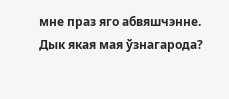мне праз яго абвяшчэнне.
Дык якая мая ўзнагарода?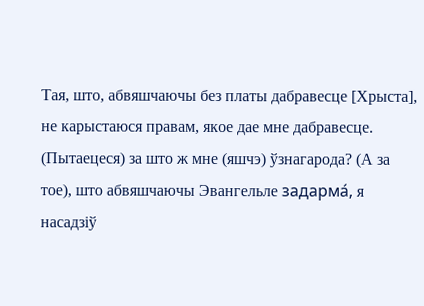Тая, што, абвяшчаючы без платы дабравесце [Хрыста], не карыстаюся правам, якое дае мне дабравесце.
(Пытаецеся) за што ж мне (яшчэ) ўзнагарода? (А за тое), што абвяшчаючы Эвангельле задарма́, я насадзіў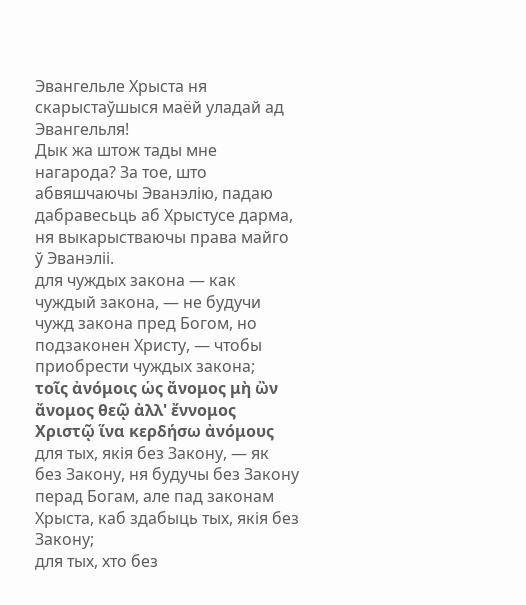Эвангельле Хрыста ня скарыстаўшыся маёй уладай ад Эвангельля!
Дык жа штож тады мне нагарода? За тое, што абвяшчаючы Эванэлію, падаю дабравесьць аб Хрыстусе дарма, ня выкарыстваючы права майго ў Эванэліі.
для чуждых закона — как чуждый закона, — не будучи чужд закона пред Богом, но подзаконен Христу, — чтобы приобрести чуждых закона;
τοῖς ἀνόμοις ὡς ἄνομος μὴ ὢν ἄνομος θεῷ ἀλλ' ἔννομος Χριστῷ ἵνα κερδήσω ἀνόμους
для тых, якія без Закону, — як без Закону, ня будучы без Закону перад Богам, але пад законам Хрыста, каб здабыць тых, якія без Закону;
для тых, хто без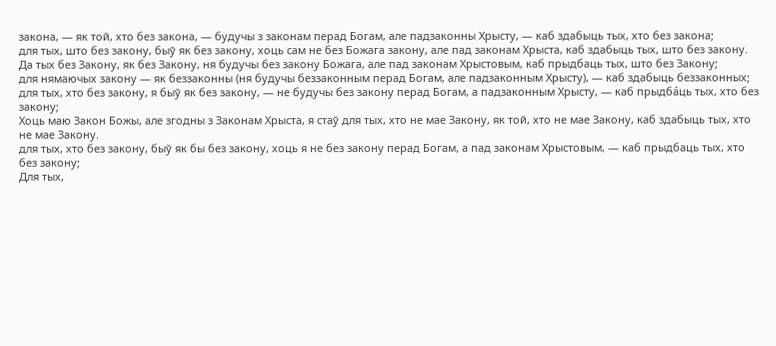закона, — як той, хто без закона, — будучы з законам перад Богам, але падзаконны Хрысту, — каб здабыць тых, хто без закона;
для тых, што без закону, быў як без закону, хоць сам не без Божага закону, але пад законам Хрыста, каб здабыць тых, што без закону.
Да тых без Закону, як без Закону, ня будучы без закону Божага, але пад законам Хрыстовым, каб прыдбаць тых, што без Закону;
для нямаючых закону — як беззаконны (ня будучы беззаконным перад Богам, але падзаконным Хрысту), — каб здабыць беззаконных;
для тых, хто без закону, я быў як без закону, — не будучы без закону перад Богам, а падзаконным Хрысту, — каб прыдба́ць тых, хто без закону;
Хоць маю Закон Божы, але згодны з Законам Хрыста, я стаў для тых, хто не мае Закону, як той, хто не мае Закону, каб здабыць тых, хто не мае Закону.
для тых, хто без закону, быў як бы без закону, хоць я не без закону перад Богам, а пад законам Хрыстовым, — каб прыдбаць тых, хто без закону;
Для тых,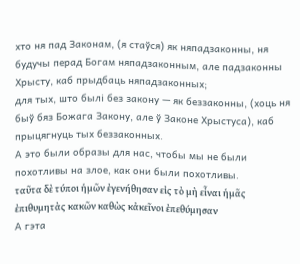хто ня пад Законам, (я стаўся) як няпадзаконны, ня будучы перад Богам няпадзаконным, але падзаконны Хрысту, каб прыдбаць няпадзаконных;
для тых, што былі без закону — як беззаконны, (хоць ня быў бяз Божага Закону, але ў Законе Хрыстуса), каб прыцягнуць тых беззаконных.
А это были образы для нас, чтобы мы не были похотливы на злое, как они были похотливы.
ταῦτα δὲ τύποι ἡμῶν ἐγενήθησαν εἰς τὸ μὴ εἶναι ἡμᾶς ἐπιθυμητὰς κακῶν καθὼς κἀκεῖνοι ἐπεθύμησαν
А гэта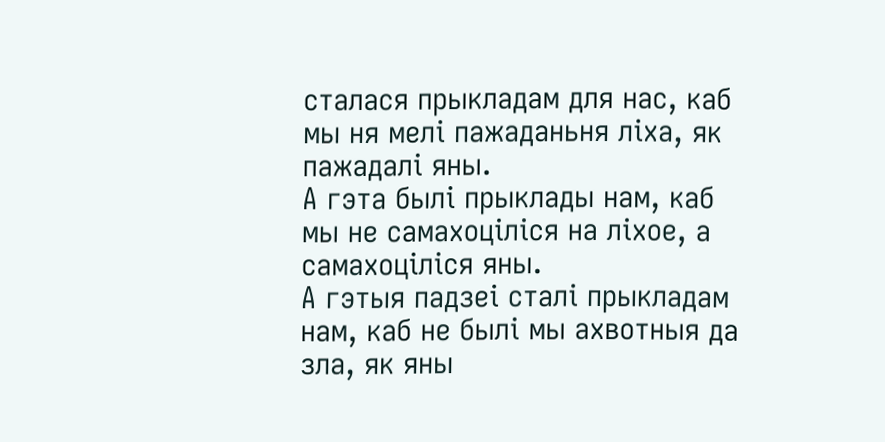сталася прыкладам для нас, каб мы ня мелі пажаданьня ліха, як пажадалі яны.
А гэта былі прыклады нам, каб мы не самахоціліся на ліхое, а самахоціліся яны.
А гэтыя падзеі сталі прыкладам нам, каб не былі мы ахвотныя да зла, як яны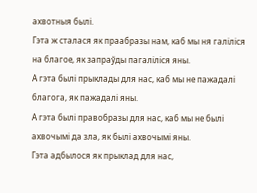ахвотныя былі.
Гэта ж сталася як праабразы нам, каб мы ня галіліся на благое, як запраўды пагаліліся яны.
А гэта былі прыклады для нас, каб мы не пажадалі благога, як пажадалі яны.
А гэта былі правобразы для нас, каб мы не былі ахвочымі да зла, як былі ахвочымі яны.
Гэта адбылося як прыклад для нас,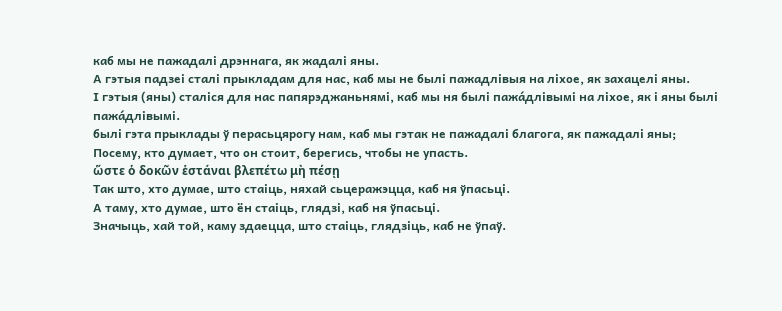каб мы не пажадалі дрэннага, як жадалі яны.
А гэтыя падзеі сталі прыкладам для нас, каб мы не былі пажадлівыя на ліхое, як захацелі яны.
І гэтыя (яны) сталіся для нас папярэджаньнямі, каб мы ня былі пажа́длівымі на ліхое, як і яны былі пажа́длівымі.
былі гэта прыклады ў перасьцярогу нам, каб мы гэтак не пажадалі благога, як пажадалі яны;
Посему, кто думает, что он стоит, берегись, чтобы не упасть.
ὥστε ὁ δοκῶν ἑστάναι βλεπέτω μὴ πέσῃ
Так што, хто думае, што стаіць, няхай сьцеражэцца, каб ня ўпасьці.
А таму, хто думае, што ён стаіць, глядзі, каб ня ўпасьці.
Значыць, хай той, каму здаецца, што стаіць, глядзіць, каб не ўпаў.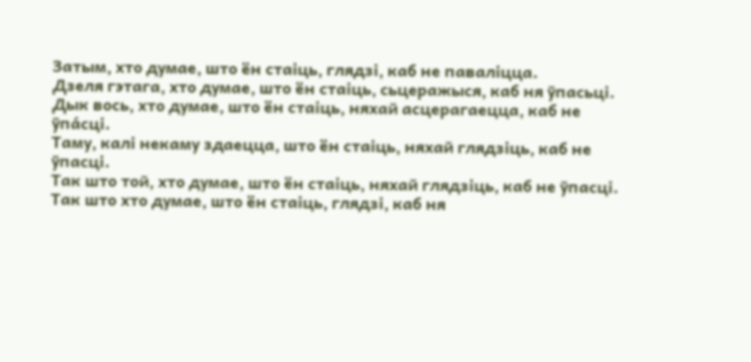Затым, хто думае, што ён стаіць, глядзі, каб не паваліцца.
Дзеля гэтага, хто думае, што ён стаіць, сьцеражыся, каб ня ўпасьці.
Дык вось, хто думае, што ён стаіць, няхай асцерагаецца, каб не ўпа́сці.
Таму, калі некаму здаецца, што ён стаіць, няхай глядзіць, каб не ўпасці.
Так што той, хто думае, што ён стаіць, няхай глядзіць, каб не ўпасці.
Так што хто думае, што ён стаіць, глядзі, каб ня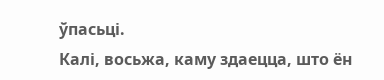ўпасьці.
Калі, восьжа, каму здаецца, што ён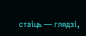стаіць — глядзі,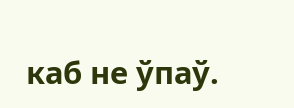каб не ўпаў.